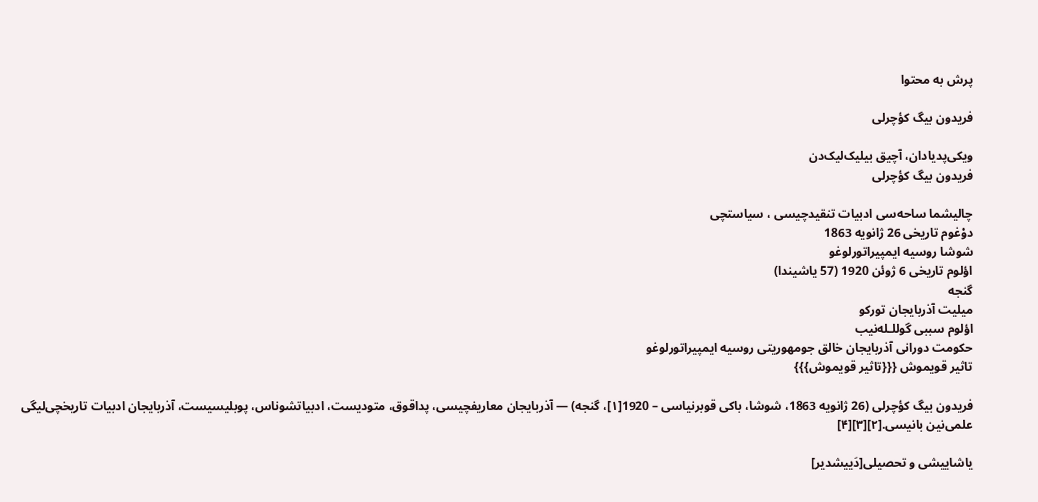پرش به محتوا

فریدون بیگ کؤچرلی

ویکی‌پدیادان، آچیق بیلیک‌لیک‌دن
فریدون بیگ کؤچرلی

چالیشما ساحه‌سی ادبیات تنقیدچیسی ، سیاستچی
دوْغوم تاریخی 26 ژانویه 1863
شوشا روسیه ایمپیراتورلوغو
اؤلوم تاریخی 6 ژوئن 1920 (57 یاشیندا)
گنجه
میلیت آذربایجان تورکو
اؤلوم سببی گوللـله‌نیب
حکومت دورانی آذربایجان خالق جومهوریتی روسیه ایمپیراتورلوغو
تاثیر قویموش {{{تاثیر قویموش}}}

فریدون بیگ کؤچرلی (26 ژانویه 1863، شوشا، باکی قوبرنیاسی – 1920[۱]، گنجه) — آذربایجان معاریفچیسی، پداقوق، متودیست، ادبیاتشوناس، پوبلیسیست، آذربایجان ادبیات تاریخچی‌لیگی علمی‌نین بانیسی.[۲][۳][۴]

یاشاییشی و تحصیلی[دَییشدیر]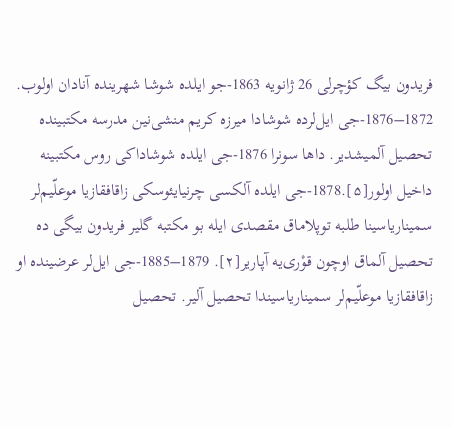فریدون بیگ کؤچرلی 26 ژانویه 1863-جو ایلده شوشا شهرینده آنادان اولوب. 1872–1876-جی ایل‌لرده شوشادا میرزه کریم منشی‌نین مدرسه مکتبینده تحصیل آلمیشدیر. داها سونرا 1876-جی ایلده شوشاداکی روس مکتبینه داخیل اولور[۵].1878-جی ایلده آلکسی چرنیایئوسکی زاقافقازیا موعلّیم‌لر سمیناریاسینا طلبه توپلاماق مقصدی ایله بو مکتبه گلیر فریدون بیگی ده تحصیل آلماق اوچون قوْری‌یه آپاریر[۲]. 1879–1885-جی ایل‌لر عرضینده او زاقافقازیا موعلّیم‌لر سمیناریاسیندا تحصیل آلیر. تحصیل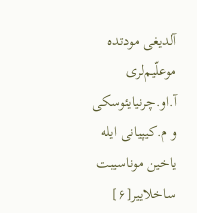آلدیغی مودتده موعلّیم‌لری آ.او.چرنیایئوسکی و م.کیپیانی ایله یاخین موناسیبت ساخلاییر[۶]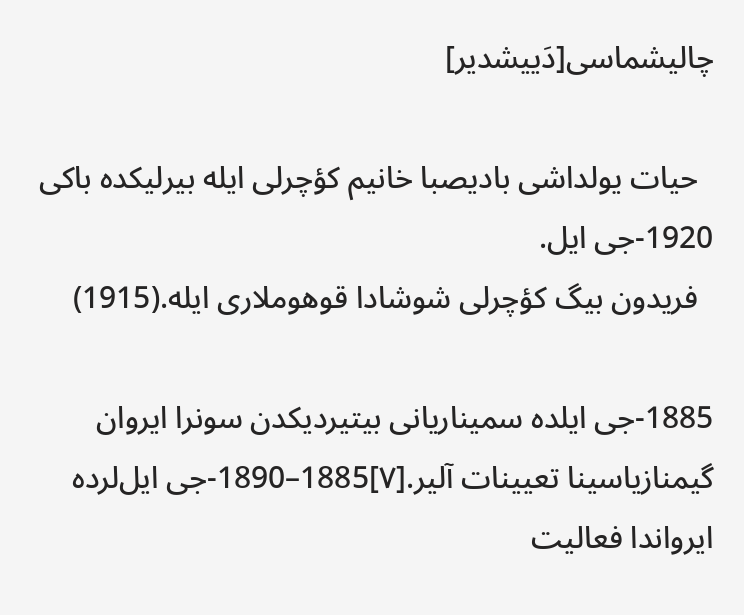چالیشماسی[دَییشدیر]

  حیات یولداشی بادیصبا خانیم کؤچرلی ایله بیرلیکده باکی 1920-جی ایل.
  فریدون بیگ کؤچرلی شوشادا قوهوملاری ایله.(1915)

1885-جی ایلده سمیناریانی بیتیردیکدن سونرا ایروان گیمنازیاسینا تعیینات آلیر.[۷]1885–1890-جی ایل‌لرده ایرواندا فعالیت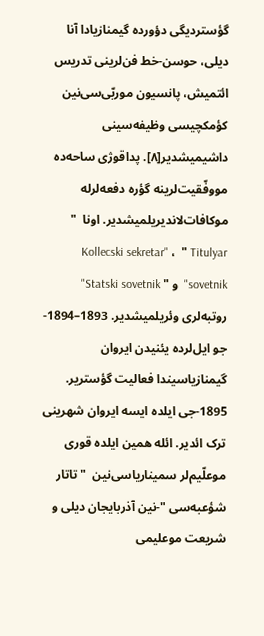گؤستردیگی دؤورده گیمنازیادا آنا دیلی، حوسن-خط فن‌لرینی تدریس ائتمیش، پانسیون موربّی‌سی‌نین کؤمکچیسی وظیفه‌سینی داشیمیشدیر[۸]. پداقوژی ساحه‌ده مووفّقیت‌لرینه گؤره دفعه‌لرله موکافات‌لاندیریلمیشدیر. اونا  " Kollecski sekretar" ،  " Titulyar sovetnik"  و " Statski sovetnik" روتبه‌لری وئریلمیشدیر. 1893–1894-جو ایل‌لرده یئنیدن ایروان گیمنازیاسیندا فعالیت گؤستریر. 1895-جی ایلده ایسه ایروان شهرینی ترک ائدیر. ائله همین ایلده قوری موعلّیم‌لر سمیناریاسی‌نین  "تاتار شؤعبه‌سی "-نین آذربایجان دیلی و شریعت موعلیمی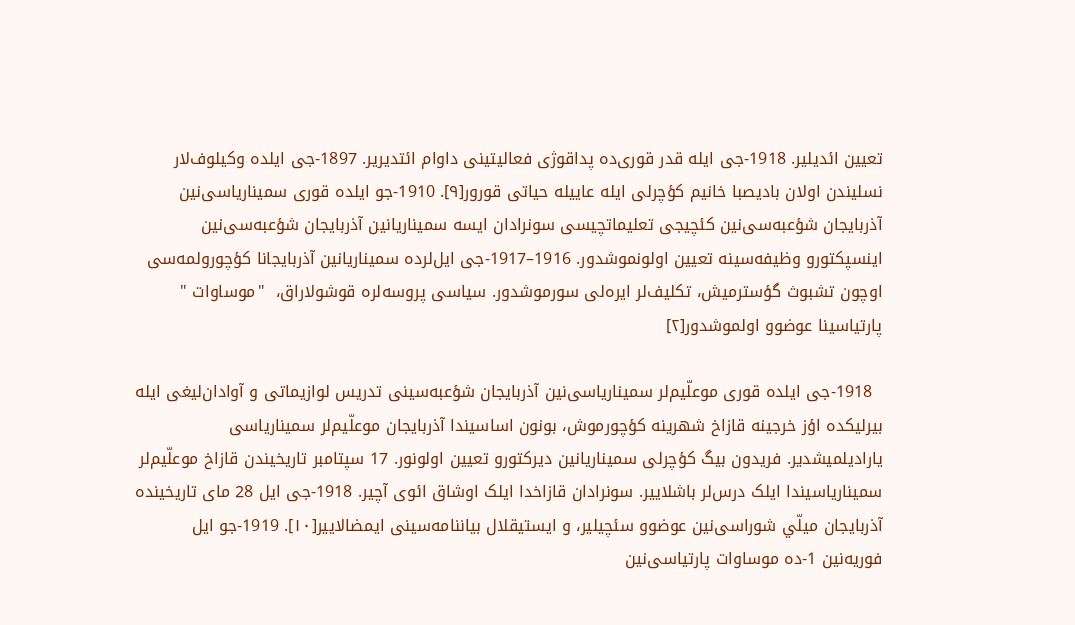تعیین ائدیلیر. 1918-جی ایله قدر قوری‌ده پداقوژی فعالیتینی داوام ائتدیریر. 1897-جی ایلده وکیلوف‌لار نسلیندن اولان بادیصبا خانیم کؤچرلی ایله عاییله حیاتی قورور[۹]. 1910-جو ایلده قوری سمیناریاسی‌نین آذربایجان شؤعبه‌سی‌نین کئچیجی تعلیماتچیسی سونرادان ایسه سمیناریانین آذربایجان شؤعبه‌سی‌نین اینسپکتورو وظیفه‌سینه تعیین اولونموشدور. 1916–1917-جی ایل‌لرده سمیناریانین آذربایجانا کؤچورولمه‌سی اوچون تشبوث گؤسترمیش، تکلیف‌لر ایره‌لی سورموشدور. سیاسی پروسه‌لره قوشولاراق،  "موساوات "  پارتیاسینا عوضوو اولموشدور[۲]

  1918-جی ایلده قوری موعلّیم‌لر سمیناریاسی‌نین آذربایجان شؤعبه‌سینی تدریس لوازیماتی و آوادان‌لیغی ایله بیرلیکده اؤز خرجینه قازاخ شهرینه کؤچورموش، بونون اساسیندا آذربایجان موعلّیم‌لر سمیناریاسی یارادیلمیشدیر. فریدون بیگ کؤچرلی سمیناریانین دیرکتورو تعیین اولونور. 17 سپتامبر تاریخیندن قازاخ موعلّیم‌لر سمیناریاسیندا ایلک درس‌لر باشلاییر. سونرادان قازاخدا ایلک اوشاق ائوی آچیر. 1918-جی ایل 28 مای تاریخینده آذربایجان میلّي شوراسی‌نین عوضوو سئچیلیر، و ایستیقلال بیاننامه‌سینی ایمضالاییر[۱۰]. 1919-جو ایل فوریه‌نین 1-ده موساوات پارتیاسی‌نین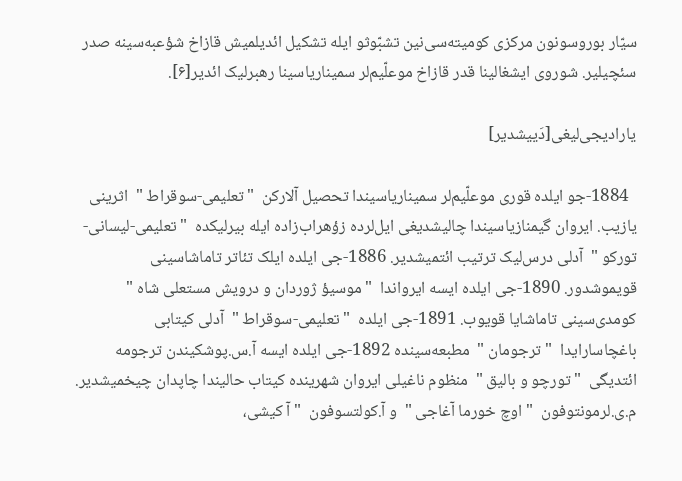سیّار بوروسونون مرکزی کومیته‌سی‌نین تشبّوثو ایله تشکیل ائدیلمیش قازاخ شؤعبه‌سینه صدر سئچیلیر. شوروی ایشغالینا قدر قازاخ موعلّیم‌لر سمیناریاسینا رهبرلیک ائدیر[۶].

یارادیجی‌لیغی[دَییشدیر]

  1884-جو ایلده قوری موعلّیم‌لر سمیناریاسیندا تحصیل آلارکن  " تعلیمی-سوقراط "  اثرینی یازیب. ایروان گیمنازیاسیندا چالیشدیغی ایل‌لرده زؤهراب‌زاده ایله بیرلیکده  " تعلیمی-لیسانی-تورکو "  آدلی درس‌لیک ترتیب ائتمیشدیر. 1886-جی ایلده ایلک تئاتر تاماشاسینی قویموشدور. 1890-جی ایلده ایسه ایرواندا  " موسیؤ ژوردان و درویش مستعلی شاه "  کومدی‌سینی تاماشایا قویوب. 1891-جی ایلده  "تعلیمی-سوقراط "  آدلی کیتابی باغچاسارایدا  " ترجومان "  مطبعه‌سینده 1892-جی ایلده ایسه آ.س.پوشکیندن ترجومه ائتدیگی  " تورچو و بالیق "  منظوم ناغیلی ایروان شهرینده کیتاب حالیندا چاپدان چیخمیشدیر. م.ی.لرمونتوفون  " اوچ خورما آغاجی "  و آ.کولتسوفون  " آ کیشی،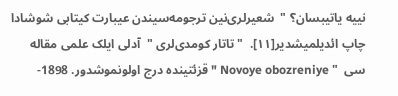نییه یاتیبسان؟ "  شعیرلری‌نین ترجومه‌سیندن عیبارت کیتابی شوشادا چاپ ائدیلمیشدیر[۱۱].  " تاتار کومد‌ی‌لری "  آدلی ایلک علمی مقاله سی  " Novoye obozreniye " قزئتینده درج اولونموشدور. 1898-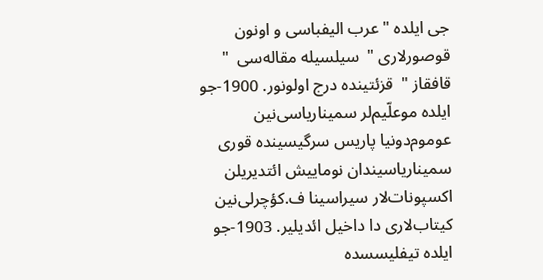جی ایلده " عرب الیفباسی و اونون قوصورلاری "  سیلسیله مقاله‌سی  " قافقاز "  قزئتینده درج اولونور. 1900-جو ایلده موعلّیم‌لر سمیناریاسی‌نین عوموم‌دونیا پاریس سرگیسینده قوری سمیناریاسیندان نوماییش ائتدیریلن اکسپونات‌لار سیراسینا ف.کؤچرلی‌نین کیتاب‌لاری دا داخیل ائدیلیر. 1903-جو ایلده تیفلیسسده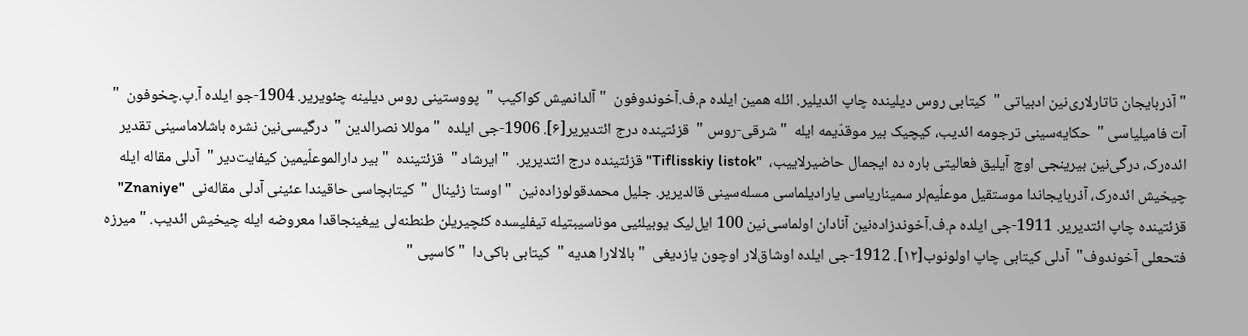"آذربایجان تاتارلاری‌نین ادبیاتی "  کیتابی روس دیلینده چاپ ائدیلیر. ائله همین ایلده م.ف.آخوندوفون  "آلدانمیش کواکیب "  پووستینی روس دیلینه چئویریر. 1904-جو ایلده آ.پ.چخوفون  " آت فامیلیاسی "  حکایه‌سینی ترجومه ائدیب، کیچیک بیر موقدّیمه ایله  " شرقی-روس "  قزئتینده درج ائتدیریر[۶]. 1906-جی ایلده  " موللا نصرالدین "  درگیسی‌‌نین نشره باشلاماسینی تقدیر ائده‌رک، درگی‌نین بیرینجی اوچ آیلیق فعالیتی باره ده ایجمال حاضیرلاییب،  "Tiflisskiy listok" قزئتینده درج ائتدیریر.  " ایرشاد "  قزئتینده  " بیر دارالموعلّیمین کیفایت‌دیر‌ "  آدلی مقاله ایله چیخیش ائده‌رک، آذربایجاندا موستقیل موعلّیم‌لر سمیناریاسی یارادیلماسی مسله‌سینی قالدیریر. جلیل محمدقولوزاده‌نین  " اوستا زئینال "  کیتابچاسی حاقیندا عئینی آدلی مقاله‌نی  "Znaniye"  قزئتینده چاپ ائتدیریر. 1911-جی ایلده م.ف.آخوندزاده‌نین آنادان اولماسی‌نین 100 ایل‌لیک یوبیلئیی موناسیبتیله تیفلیسده کئچیریلن طنطنه‌لی ییغینجاقدا معروضه ایله چیخیش ائدیب. " میرزه فتحعلی آخوندوف"  آدلی کیتابی چاپ اولونوب[۱۲]. 1912-جی ایلده اوشاق‌لار اوچون یازدیغی  " بالالارا هدیه "  کیتابی باکی‌دا  " کاسپی "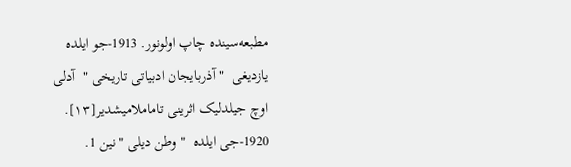مطبعه‌سینده چاپ اولونور. 1913-جو ایلده یازدیغی  " آذربایجان ادبیاتی تاریخی "  آدلی اوچ جیلدلیک اثرینی تاماملامیشدیر[۱۳]. 1920-جی ایلده  " وطن دیلی "نین 1.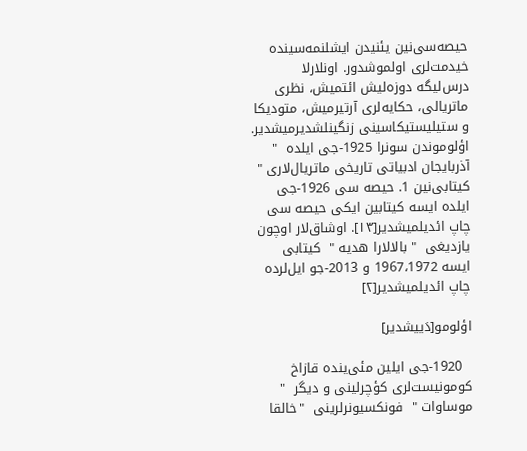حیصه‌سی‌نین یئنیدن ایشلنمه‌سینده خیدمت‌لری اولموشدور. اونلارلا درس‌لیگه دوزه‌لیش ائتمیش، نظری ماتریالی، حکایه‌لری آرتیرمیش، متودیکا و ستیلیستیکاسینی زنگینلشدیرمیشدیر. اؤلوموندن سونرا 1925-جی ایلده  " آذربایجان ادبیاتی تاریخی ماتریال‌لاری "  کیتابی‌نین 1. حیصه سی 1926-جی ایلده ایسه کیتابین ایکی حیصه سی چاپ ائدیلمیشدیر[۱۳]. اوشاق‌لار اوچون یازدیغی  " بالالارا هدیه "  کیتابی ایسه 1967،1972 و 2013-جو ایل‌لرده چاپ ائدیلمیشدیر[۲]

اؤلومو[دَییشدیر]

  1920-جی ایلین مئی‌ینده قازاخ کومونیست‌لری کؤچرلینی و دیگر  " موساوات "  فونکسیونرلرینی  "خالقا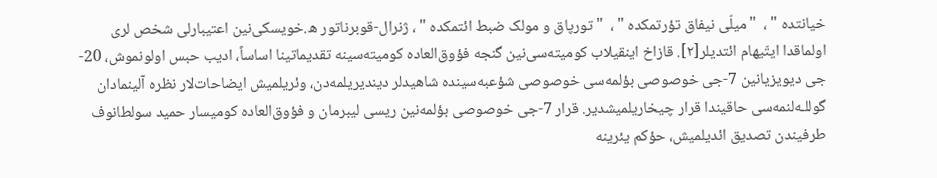خیانتده " ،  " میلّی نیفاق تؤرتمکده " ،  " تورپاق و مولک ضبط ائتمکده " ، ژنرال-قوبرناتور ه.خویسکی‌نین اعتیبارلی شخص لری اولماقدا ایتّیهام ائتدیلر[۲]. قازاخ اینقیلاب کومیته‌سی‌نین گنجه فؤوق‌العاده کومیته‌سینه تقدیماتینا اساساً، ادیب حبس اولونموش، 20-جی دیویزیانین 7-جی خوصوصی بؤلمه‌سی خوصوصی شؤعبه‌سینده شاهیدلر دیندیریلمه‌دن، وئریلمیش ایضاحات‌لار نظره آلینمادان گوللـه‌لنمه‌سی حاقیندا قرار چیخاریلمیشدیر. قرار 7-جی خوصوصی بؤلمه‌نین ریسی لیبرمان و فؤوق‌العاده کومیسار حمید سولطانوف طرفیندن تصدیق ائدیلمیش، حؤکم یئرینه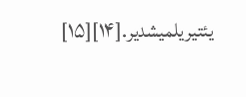یئتیریلمیشدیر.[۱۴][۱۵]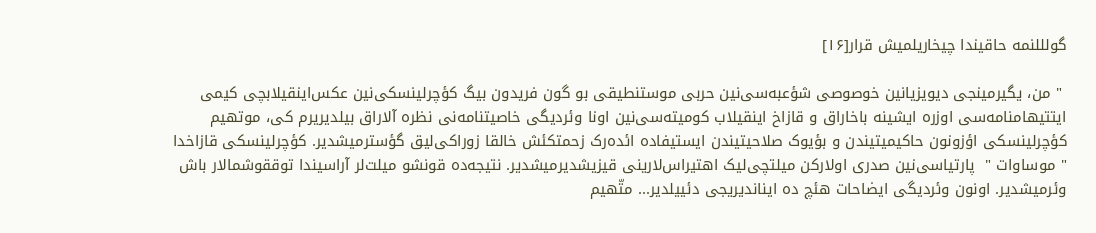گولللنمه حاقیندا چیخاریلمیش قرار[۱۶]

 " من، یگیرمینجی دیویزیانین خوصوصی شؤعبه‌سی‌نین حربی موستنطیقی بو گون فریدون بیگ کؤچرلینسکی‌نین عکس‌اینقیلابچی کیمی ایتتیهامنامه‌سی اوزره ایشینه باخاراق و قازاخ اینقیلاب کومیته‌سی‌نین اونا وئردیگی خاصیتنامه‌نی نظره آلاراق بیلدیریرم کی، موتهیم کؤچرلینسکی اؤزونون حاکیمیتیندن و بؤیوک صلاحیتیندن ایستیفاده ائده‌رک زحمتکئش خالقا زوراکی‌لیق گؤسترمیشدیر. کؤچرلینسکی قازاخدا  " موساوات "  پارتیاسی‌نین صدری اولارکن میلتچی‌لیک اهتیراس‌لارینی قیزیشدیرمیشدیر. نتیجه‌ده قونشو میلت‌لر آراسیندا توققوشمالار باش وئرمیشدیر. اونون وئردیگی ایضاحات هئچ ده ایناندیریجی دئییلدیر... متّهیم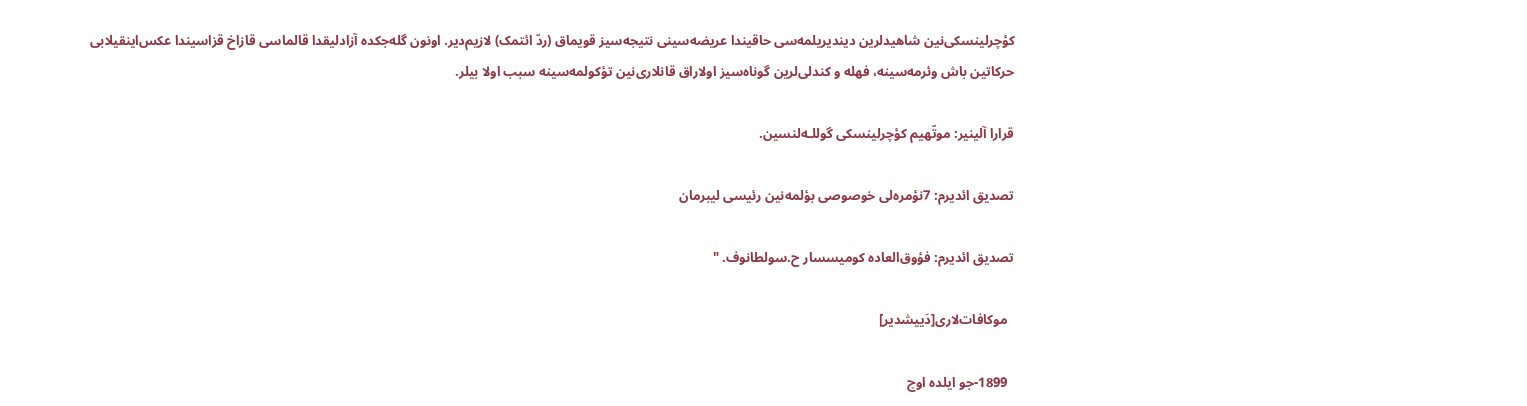کؤچرلینسکی‌نین شاهیدلرین دیندیریلمه‌سی حاقیندا عریضه‌سینی نتیجه‌سیز قویماق (ردّ ائتمک) لازیم‌دیر. اونون گله‌جکده آزادلیقدا قالماسی قازاخ قزاسیندا عکس‌اینقیلابی حرکاتین باش وئرمه‌سینه، فهله و کندلی‌لرین گوناه‌سیز اولاراق قانلاری‌نین تؤکولمه‌سینه سبب اولا بیلر.

قرارا آلینیر: موتّهیم کؤچرلینسکی گوللـه‌لنسین.

تصدیق ائدیرم: 7نؤمره‌لی خوصوصی بؤلمه‌نین رئیسی لیبرمان

تصدیق ائدیرم: فؤوق‌العاده کومیسسار ح.سولطانوف. "

  موکافات‌لاری[دَییشدیر]

  1899-جو ایلده اوچ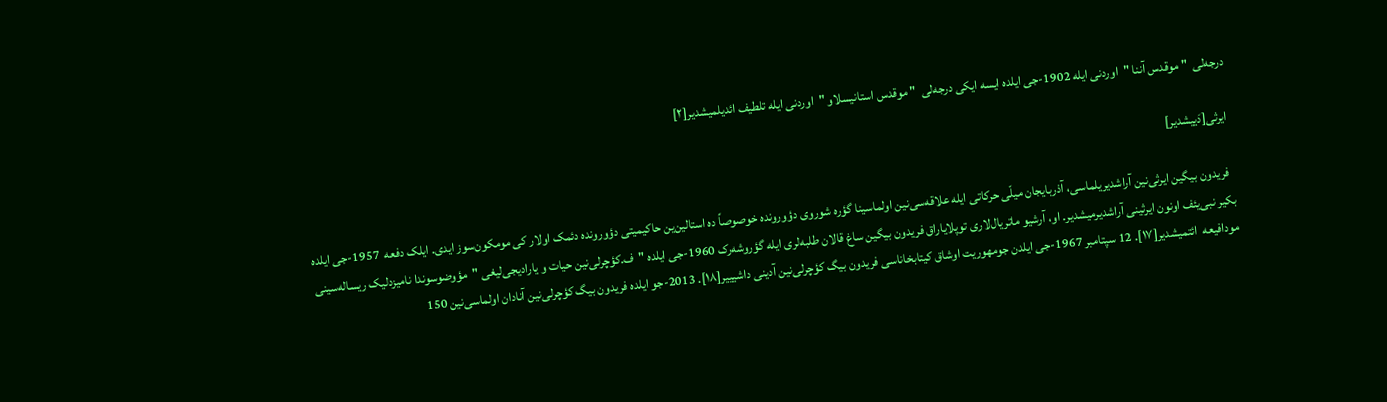درجه‌لی  " موقدس آننا "  اوردنی ایله 1902-جی ایلده ایسه ایکی درجه‌لی  " موقدس استانیسلاو "  اوردنی ایله تلطیف ائدیلمیشدیر[۲]

 ایرثی[دَییشدیر]

  فریدون بیگین ایرثی‌نین آراشدیریلماسی، آذربایجان میلّی حرکاتی ایله علاقه‌سی‌نین اولماسینا گؤره شوروی دؤورونده خوصوصاً ده استالین‌ین حاکیمیتی دؤورونده دئمک اولار کی مومکون‌سوز ایدی. ایلک دفعه  1957-جی ایلده بکیر نبی‌یئف اونون ایرثینی آراشدیرمیشدیر. او، آرشیو ماتریال‌لاری توپلایاراق فریدون بیگین ساغ قالان طلبه‌لری ایله گؤروشه‌رک 1960-جی ایلده "ف.کؤچرلی‌نین حیات و یارادیجی‌لیغی "  مؤوضوسوندا نامیزدلیک ریساله‌سینی مودافیعه  ائتمیشدیر[۱۷]. 12 سپتامبر 1967-جی ایلدن جومهوریت اوشاق کیتابخاناسی فریدون بیگ کؤچرلی‌نین آدینی داشیییر[۱۸]. 2013-جو ایلده فریدون بیگ کؤچرلی‌نین آنادان اولماسی‌نین 150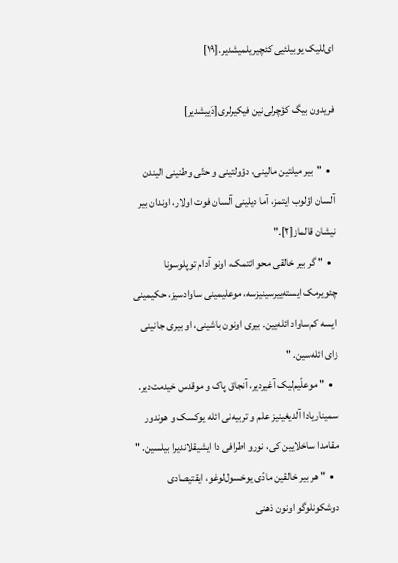ای‌للیک یوبیلئیی کئچیریلمیشدیر.[۱۹]

فریدون بیگ کؤچرلی‌نین فیکیرلری[دَییشدیر]

  •  "بیر میلتین مالینی، دؤولتینی و حتّی وطنینی الیندن آلسان اؤلوب ایتمز، آما دیلینی آلسان فوت اولار، اوندان بیر نیشان قالماز[۲]."
  •  " گر بیر خالقی محو ائتمک، اونو آدام توپلوسونا چئویرمک ایسته‌ییرسینیزسه، موعلیمینی ساوادسیز، حکیمینی ایسه کم‌ساواد ائله‌یین. بیری اونون باشینی، او بیری جانینی زای ائله‌سین. "
  •  " موعلّیم‌لیک آغیردیر، آنجاق پاک و موقدس خیدمت‌دیر. سمیناریادا آلدیغینیز علم و تربیه‌نی ائله یوکسک و هوندور مقامدا ساخلایین کی، نورو اطرافی دا ایشیقلاندیرا بیلسین. "
  •  " هر بیر خالقین مادّی یوخسول‌لوغو، ایقتیصادی دوشکونلوگو اونون ذهنی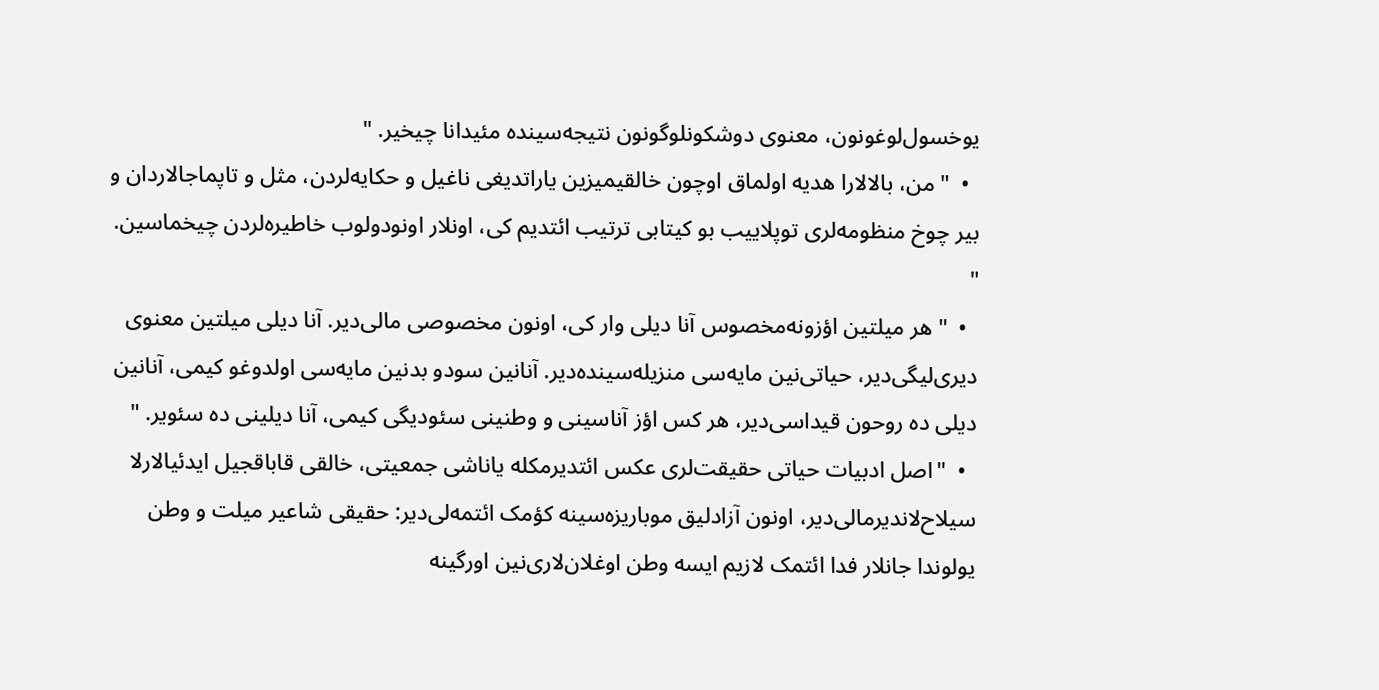یوخسول‌لوغونون، معنوی دوشکونلوگونون نتیجه‌سینده مئیدانا چیخیر. "
  •  " من، بالالارا هدیه اولماق اوچون خالقیمیزین یاراتدیغی ناغیل و حکایه‌لردن، مثل و تاپماجالاردان و بیر چوخ منظومه‌لری توپلاییب بو کیتابی ترتیب ائتدیم کی، اونلار اونودولوب خاطیره‌لردن چیخماسین. "
  •  " هر میلتین اؤزونه‌مخصوس آنا دیلی وار کی، اونون مخصوصی مالی‌دیر. آنا دیلی میلتین معنوی دیری‌لیگی‌دیر، حیاتی‌نین مایه‌سی منزیله‌سینده‌دیر. آنانین سودو بدنین مایه‌سی اولدوغو کیمی، آنانین دیلی ده روحون قیداسی‌دیر، هر کس اؤز آناسینی و وطنینی سئودیگی کیمی، آنا دیلینی ده سئویر. "
  •  "اصل ادبیات حیاتی حقیقت‌لری عکس ائتدیرمکله یاناشی جمعیتی، خالقی قاباقجیل ایدئیالارلا سیلاح‌لاندیرمالی‌دیر، اونون آزادلیق موباریزه‌سینه کؤمک ائتمه‌لی‌دیر: حقیقی شاعیر میلت و وطن یولوندا جانلار فدا ائتمک لازیم ایسه وطن اوغلان‌لاری‌نین اورگینه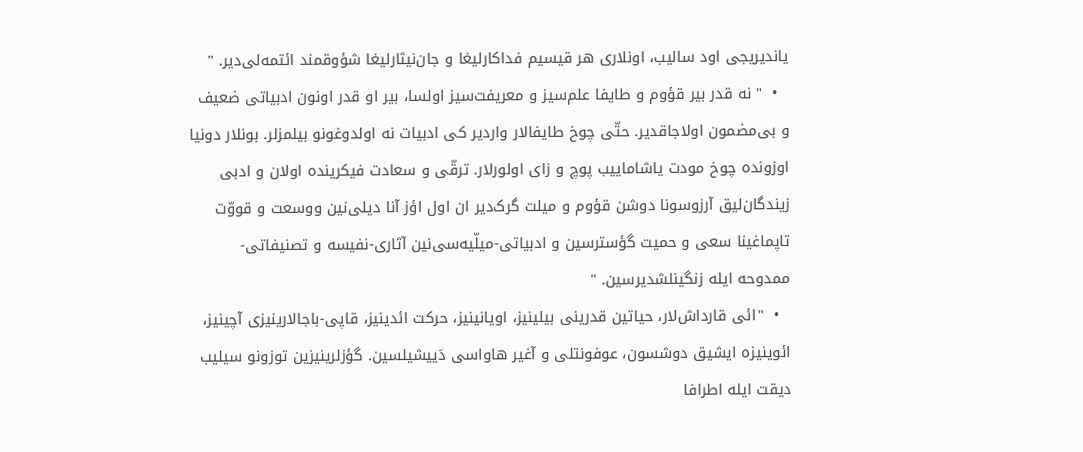یاندیریجی اود سالیب، اونلاری هر قیسیم فداکارلیغا و جان‌نیثارلیغا شؤوقمند ائتمه‌لی‌دیر. "
  •  " نه قدر بیر قؤوم و طایفا علم‌سیز و معریفت‌سیز اولسا، بیر او قدر اونون ادبیاتی ضعیف و بی‌مضمون اولاجاقدیر. حتّی چوخ طایفالار واردیر کی ادبیات نه اولدوغونو بیلمزلر. بونلار دونیا اوزونده چوخ مودت یاشاماییب پوچ و زای اولورلار. ترقّی و سعادت فیکرینده اولان و ادبی زیندگان‌لیق آرزوسونا دوشن قؤوم و میلت گرک‌دیر ان اول اؤز آنا دیلی‌نین ووسعت و قووّت تاپماغینا سعی و حمیت گؤسترسین و ادبیاتی-میلّیه‌سی‌نین آثاری-نفیسه و تصنیفاتی-ممدوحه ایله زنگینلشدیرسین. "
  •  "ائی قارداش‌لار، حیاتین قدرینی بیلینیز، اویانینیز، حرکت ائدینیز، قاپی-باجالارینیزی آچینیز، ائوینیزه ایشیق دوشسون، عوفونتلی و آغیر هاواسی دَییشیلسین. گؤزلرینیزین توزونو سیلیب دیقت ایله اطرافا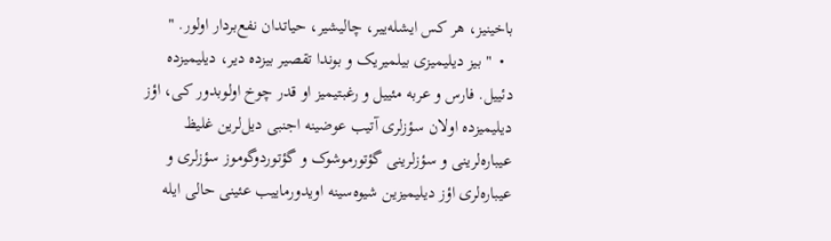باخینیز، هر کس ایشله‌ییر، چالیشیر، حیاتدان نفع‌بردار اولور. "
  •  " بیز دیلیمیزی بیلمیریک و بوندا تقصیر بیزده دیر، دیلیمیزده دئییل. فارس و عربه مئییل و رغبتیمیز او قدر چوخ اولوبدور کی، اؤز دیلیمیزده اولان سؤزلری آتیب عوضینه اجنبی دیل‌لرین غلیظ عیباره‌لرینی و سؤزلرینی گؤتورموشوک و گؤتوردوگوموز سؤزلری و عیباره‌لری اؤز دیلیمیزین شیوه‌سینه اویدورماییب عئینی حالی ایله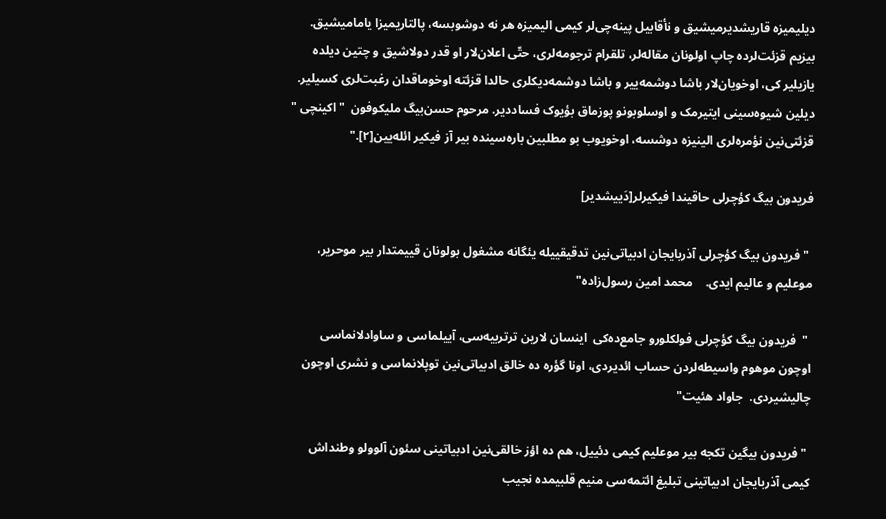دیلیمیزه قاریشدیرمیشیق و نأقابیل پینه‌چی‌لر کیمی الیمیزه هر نه دوشوبسه، پالتاریمیزا یامامیشیق. بیزیم قزئت‌لرده چاپ اولونان مقاله‌لر، تلقرام ترجومه‌لری، حتّی اعلان‌لار او قدر دولاشیق و چتین دیلده یازیلیر کی، اوخویان‌لار باشا دوشمه‌ییر و باشا دوشمه‌دیکلری حالدا قزئته اوخوماقدان رغبت‌لری کسیلیر. دیلین شیوه‌سینی ایتیرمک و اوسلوبونو پوزماق بؤیوک فساددیر. مرحوم حسن‌بیگ ملیکوفون  " اکینچی "  قزئتی‌نین نؤمره‌لری الینیزه دوشسه، اوخویوب بو مطلبین باره‌سینده بیر آز فیکیر ائله‌یین[۲]."

فریدون بیگ کؤچرلی حاقیندا فیکیرلر[دَییشدیر]

 " فریدون بیگ کؤچرلی آذربایجان ادبیاتی‌نین تدقیقییله یئگانه مشغول بولونان قییمتدار بیر موحریر، موعلیم و عالیم ایدی.    محمد امین رسول‌زاده"

 "  فریدون بیگ کؤچرلی فولکلورو جامع‌ده‌کی  اینسان لارین ترتربیه‌سی، آییلماسی و ساوادلانماسی اوچون موهوم واسیطه‌لردن حساب ائدیردی، اونا گؤره ده خالق ادبیاتی‌نین توپلانماسی و نشری اوچون چالیشیردی.  جاواد هئیت"

 " فریدون بیگین تکجه بیر موعلیم کیمی دئییل، هم ده اؤز خالقی‌نین ادبیاتینی سئون آلوولو وطنداش کیمی آذربایجان ادبیاتینی تبلیغ ائتمه‌سی منیم قلبیمده نجیب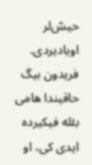حیس‌ّلر اویادیردی. فریدون بیگ حاقیندا هامی بئله فیکیرده ایدی کی، او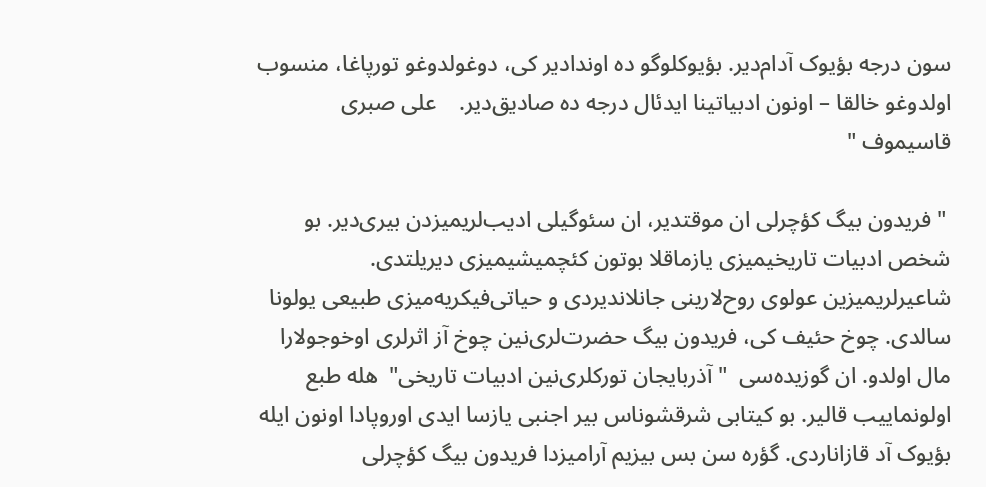سون درجه بؤیوک آدام‌دیر. بؤیوکلوگو ده اوندادیر کی، دوغولدوغو تورپاغا، منسوب اولدوغو خالقا – اونون ادبیاتینا ایدئال درجه ده صادیق‌دیر.    علی صبری قاسیموف‌ "

 " فریدون بیگ کؤچرلی ان موقتدیر، ان سئوگیلی ادیب‌لریمیزدن بیری‌دیر. بو شخص ادبیات تاریخیمیزی یازماقلا بوتون کئچمیشیمیزی دیریلتدی. شاعیرلریمیزین عولوی روح‌لارینی جانلاندیردی و حیاتی‌فیکریه‌میزی طبیعی یولونا سالدی. چوخ حئیف کی، فریدون بیگ حضرت‌لری‌نین چوخ آز اثرلری اوخوجولارا مال اولدو. ان گوزیده‌سی  " آذربایجان تورکلری‌نین ادبیات تاریخی"  هله طبع اولونماییب قالیر. بو کیتابی شرقشوناس بیر اجنبی یازسا ایدی اوروپادا اونون ایله بؤیوک آد قازاناردی. گؤره سن بس بیزیم آرامیزدا فریدون بیگ کؤچرلی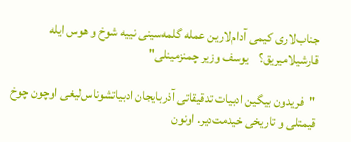جناب‌لاری کیمی آدام‌لارین عمله گلمه‌سینی نییه شوخ و هوس ایله قارشیلامیریق؟    یوسف وزیر چمنزمینلی"

 "فریدون بیگین ادبیات تدقیقاتی آذربایجان ادبیاتشوناس‌لیغی اوچون چوخ قیمتلی و تاریخی خیدمت‌دیر. اونون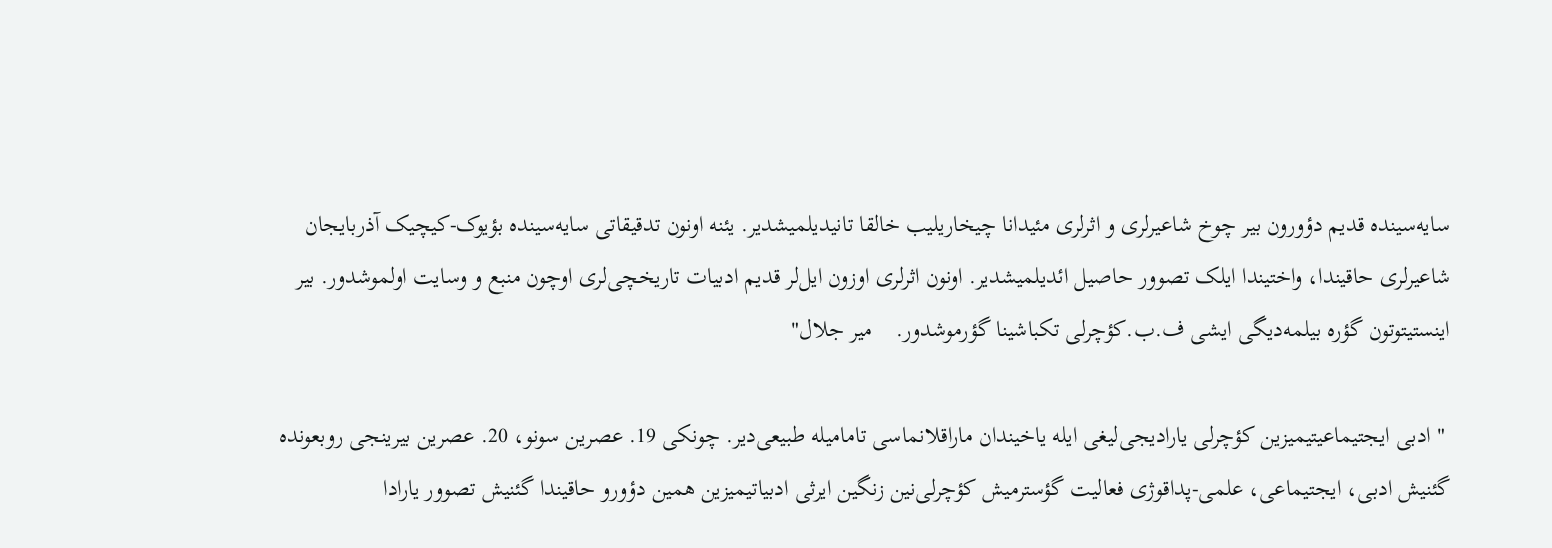سایه‌سینده قدیم دؤورون بیر چوخ شاعیرلری و اثرلری مئیدانا چیخاریلیب خالقا تانیدیلمیشدیر. یئنه اونون تدقیقاتی سایه‌سینده بؤیوک-کیچیک آذربایجان شاعیرلری حاقیندا، واختیندا ایلک تصوور حاصیل ائدیلمیشدیر. اونون اثرلری اوزون ایل‌لر قدیم ادبیات تاریخچی‌لری اوچون منبع و وسایت اولموشدور. بیر اینستیتوتون گؤره بیلمه‌دیگی ایشی ف.ب.کؤچرلی تکباشینا گؤرموشدور.    میر جلال"

 " ا‌دبی ایجتیماعیتیمیزین کؤچرلی یارادیجی‌لیغی ایله یاخیندان ماراقلانماسی تامامیله طبیعی‌دیر. چونکی 19. عصرین سونو، 20. عصرین بیرینجی روبعونده گئنیش ادبی، ایجتیماعی، علمی-پداقوژی فعالیت گؤسترمیش کؤچرلی‌نین زنگین ایرثی ادبیاتیمیزین همین دؤورو حاقیندا گئنیش تصوور یارادا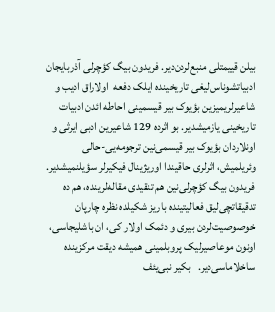بیلن قییمتلی منبع‌لردن‌دیر. فریدون بیگ کؤچرلی آذربایجان ادبیاتشوناس‌لیغی تاریخینده ایلک دفعه  اولاراق ادیب و شاعیرلریمیزین بؤیوک بیر قیسمینی احاطه ائدن ادبیات تاریخینی یازمیشدیر. بو اثرده 129 شاعیرین ادبی ایرثی و اونلاردان بؤیوک بیر قیسمی‌نین ترجومه‌یی-حالی وئریلمیش، اثرلری حاقیندا اوریژینال فیکیرلر سؤیلنمیشدیر. فریدون بیگ کؤچرلی‌نین هم تنقیدی مقاله‌لرینده، هم ده تدقیقاتچی‌لیق فعالیتینده باریز شکیلده نظره چارپان خوصوصیت‌لردن بیری و دئمک اولار کی، ان باشلیجاسی، اونون موعاصیرلیک پروبلمینی همیشه دیقت مرکزینده ساخلاماسی‌دیر.   بکیر نبی‌یئف‌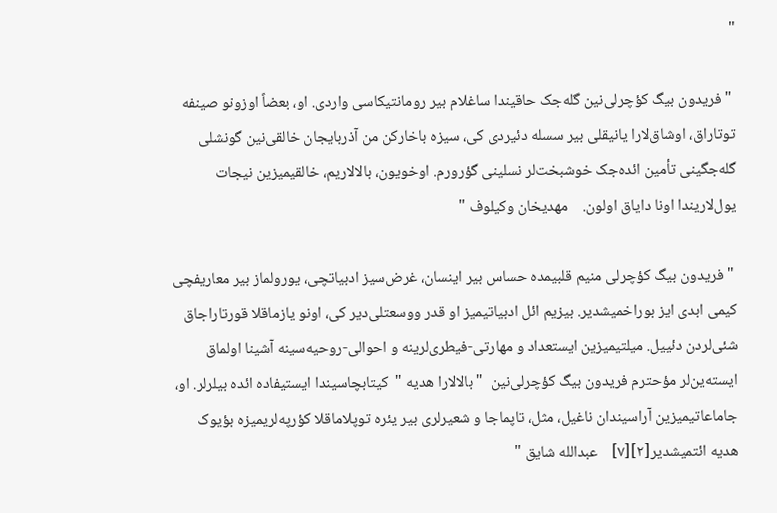"

 " فریدون بیگ کؤچرلی‌نین گله‌جک حاقیندا ساغلام بیر رومانتیکاسی واردی. او، بعضاً اوزونو صینفه توتاراق، اوشاق‌لارا یانیقلی بیر سسله دئیردی کی، سیزه باخارکن من آذربایجان خالقی‌نین گونشلی گله‌جگینی تأمین ائده‌جک خوشبخت‌لر نسلینی گؤرورم. اوخویون، بالالاریم، خالقیمیزین نیجات یول‌لاریندا اونا دایاق اولون.    مهدیخان وکیلوف‌ "

 " فریدون بیگ کؤچرلی منیم قلبیمده حساس بیر اینسان، غرض‌سیز ادبیاتچی، یورولماز بیر معاریفچی کیمی ابدی ایز بوراخمیشدیر. بیزیم ائل ادبیاتیمیز او قدر ووسعتلی‌دیر کی، اونو یازماقلا قورتاراجاق شئی‌لردن دئییل. میلتیمیزین ایستعداد و مهارتی-فیطری‌لرینه و احوالی-روحیه‌سینه آشینا اولماق ایسته‌ین‌لر مؤحترم فریدون بیگ کؤچرلی‌نین  " بالالارا هدیه "  کیتابچاسیندا ایستیفاده ائده بیلرلر. او، جاماعاتیمیزین آراسیندان ناغیل، مثل، تاپماجا و شعیرلری بیر یئره توپلاماقلا کؤرپه‌لریمیزه بؤیوک هدیه ائتمیشدیر[۲][۷]    عبدالله شایق‌ "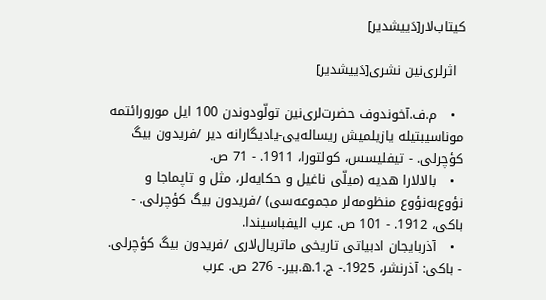کیتاب‌لار[دَییشدیر]

  اثرلری‌نین نشری[دَییشدیر]

  •   م.ف.آخوندوف حضرت‌لری‌نین تولّودوندن 100 ایل مورورائتمه موناسیبتیله یازیلمیش ریساله‌یی-یادیگارانه دیر /فریدون بیگ کؤچرلی. - تیفلیسس، کولتورا، 1911. - 71 ص.
  •   بالالارا هدیه (میلّی ناغیل و حکایه‌لر، مثل و تاپماجا و نؤوع‌به‌نؤوع منظومه‌لر مجموعه‌سی) /فریدون بیگ کؤچرلی. - باکی، 1912. - 101 ص. عرب الیفباسیندا.
  •   آذربایجان ادبیاتی تاریخی ماتریال‌لاری /فریدون بیگ کؤچرلی. - باکی: آذرنشر، 1925.- ج.1.ه.بیر.- 276 ص. عرب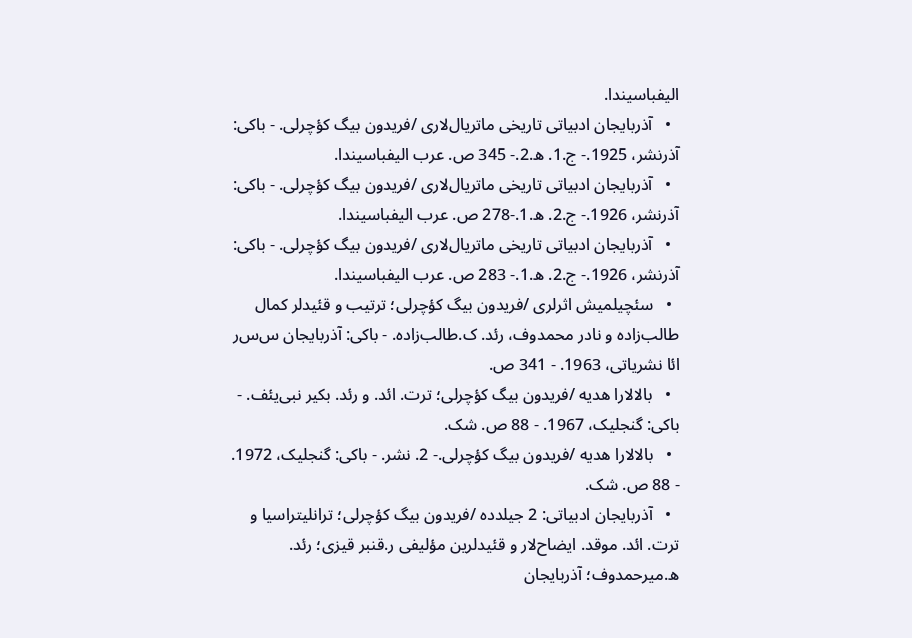الیفباسیندا.
  •   آذربایجان ادبیاتی تاریخی ماتریال‌لاری /فریدون بیگ کؤچرلی. - باکی: آذرنشر، 1925.- ج.1. ه.2.- 345 ص. عرب الیفباسیندا.
  •   آذربایجان ادبیاتی تاریخی ماتریال‌لاری /فریدون بیگ کؤچرلی. - باکی: آذرنشر، 1926.- ج.2. ه.1.-278 ص. عرب الیفباسیندا.
  •   آذربایجان ادبیاتی تاریخی ماتریال‌لاری /فریدون بیگ کؤچرلی. - باکی: آذرنشر، 1926.- ج.2. ه.1.- 283 ص. عرب الیفباسیندا.
  •   سئچیلمیش اثرلری /فریدون بیگ کؤچرلی؛ ترتیب و قئیدلر کمال طالب‌زاده و نادر محمدوف، رئد. ک.طالب‌زاده. - باکی: آذربایجان س‌س‌ر ائا نشریاتی، 1963. - 341 ص.
  •   بالالارا هدیه /فریدون بیگ کؤچرلی؛ ترت. ائد. و رئد. بکیر نبی‌یئف. - باکی: گنجلیک، 1967. - 88 ص. شک.
  •   بالالارا هدیه /فریدون بیگ کؤچرلی.- 2. نشر. - باکی: گنجلیک، 1972. - 88 ص. شک.
  •   آذربایجان ادبیاتی: 2 جیلدده /فریدون بیگ کؤچرلی؛ ترانلیتراسیا و ترت. ائد. موقد. ایضاح‌لار و قئیدلرین مؤلیفی ر.قنبر قیزی؛ رئد. ه.میرحمدوف؛ آذربایجان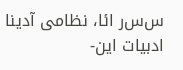س‌س‌ر ائا، نظامی آدینا ادبیات این-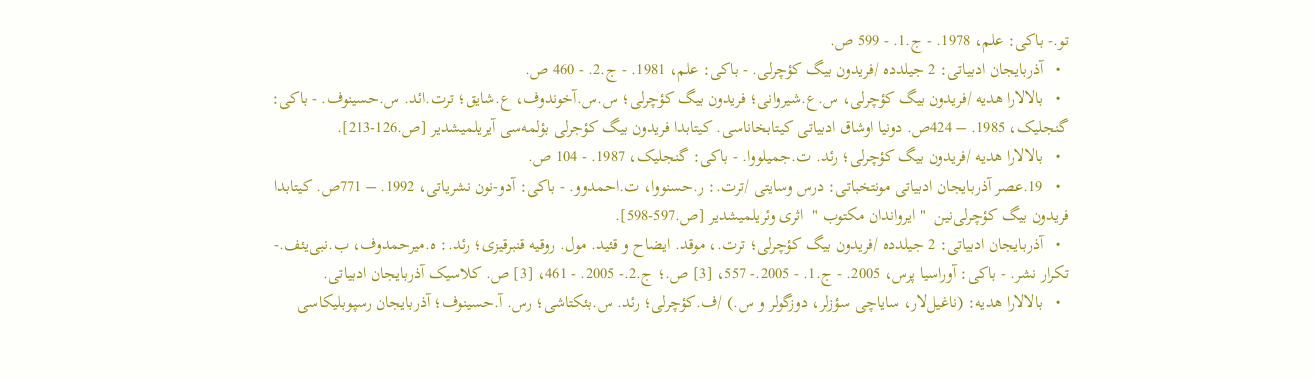تو.- باکی: علم، 1978. - ج.1. - 599 ص.
  •   آذربایجان ادبیاتی: 2 جیلدده /فریدون بیگ کؤچرلی. - باکی: علم، 1981. - ج.2. - 460 ص.
  •   بالالارا هدیه /فریدون بیگ کؤچرلی، س.ع.شیروانی؛ فریدون بیگ کؤچرلی؛ س.س.آخوندوف، ع.شایق؛ ترت.ائد. س.حسینوف. - باکی: گنجلیک، 1985. – 424ص. دونیا اوشاق ادبیاتی کیتابخاناسی. کیتابدا فریدون بیگ کؤجرلی بؤلمه‌سی آیریلمیشدیر [ص.126-213].
  •   بالالارا هدیه /فریدون بیگ کؤچرلی؛ رئد. ت.جمیلووا. - باکی: گنجلیک، 1987. - 104 ص.
  •   19.عصر آذربایجان ادبیاتی مونتخباتی: درس وسایتی /ترت.: ر.حسنووا، ت.احمدوو. - باکی: آدو-نون نشریاتی، 1992. – 771ص. کیتابدا فریدون بیگ کؤچرلی‌نین  " ایرواندان مکتوب "  اثری وئریلمیشدیر [ص.597-598].
  •   آذربایجان ادبیاتی: 2 جیلدده /فریدون بیگ کؤچرلی؛ ترت.، موقد. ایضاح و قئید. مول. روقیه قنبرقیزی؛ رئد.: ه.میرحمدوف، ب.نبی‌یئف.- تکرار نشر. - باکی: آوراسیا پرس، 2005. - ج.1. - 2005.- 557، [3] ص.؛ ج.2.- 2005. - 461، [3] ص. کلاسیک آذربایجان ادبیاتی.
  •   بالالارا هدیه: (ناغیل‌لار، سایاچی سؤزلر، دوزگولر و س.) /ف.کؤچرلی؛ رئد. س.بئکتاشی؛ رس. آ.حسینوف؛ آذربایجان رسپوبلیکاسی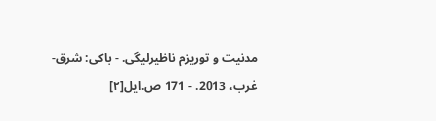مدنیت و توریزم ناظیرلیگی. - باکی: شرق-غرب، 2013. - 171 ص.ایل[۲]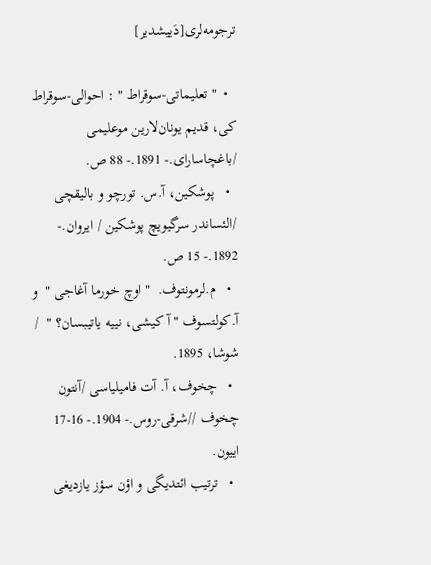ترجومه‌لری[دَییشدیر]

  •  " تعلیماتی-سوقراط " : احوالی-سوقراط کی، قدیم یونان‌لارین موعلیمی /باغچاسارای.- 1891.- 88 ص.
  •   پوشکین، آ.س. تورچو و بالیقچی /الئساندر سرگیویچ پوشکین / ایروان.- 1892.- 15 ص.
  •   م.لرمونتوف.  " اوچ خورما آغاجی "  و آ.کولتسوف " آ کیشی، نییه یاتیبسان؟ "  / شوشا، 1895.
  •   چخوف، آ. آت فامیلیاسی /آنتون چخوف //شرقی-روس.- 1904.- 16-17 اییون.
  •   ترتیب ائتدیگی و اؤن سؤز یازدیغی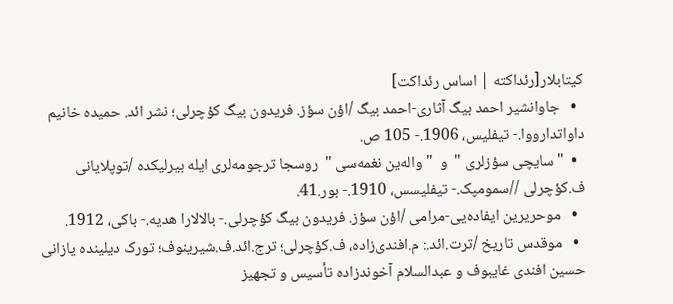کیتابلار[رئداکته | اساس رئداکت]
  •   جاوانشیر احمد بیگ آثاری-احمد بیگ /اؤن سؤز. فریدون بیگ کؤچرلی؛ نشر ائد. حمیده خانیم داواتدارووا.- تیفلیس، 1906.- 105 ص.
  •  " سایچی سؤزلری "  و  " واله‌ین نغمه‌سی "  روسجا ترجومه‌لری ایله بیرلیکده /توپلایانی ف.کؤچرلی //سمومپک.- تیفلیسس، 1910.- بور.41.
  •   موحریرین ایفاده‌یی-مرامی /اؤن سؤز. فریدون بیگ کؤچرلی.- بالالارا هدیه.- باکی، 1912.
  •   موقدس تاریخ /ترت.ائد.: م.افندی‌زاده، ف.کؤچرلی؛ ترج.ائد.ف.شیرینوف؛ تورک دیلینده یازانی حسین‌ افندی غایبوف و عبدالسلام آخوندزاده تأسیس و تجهیز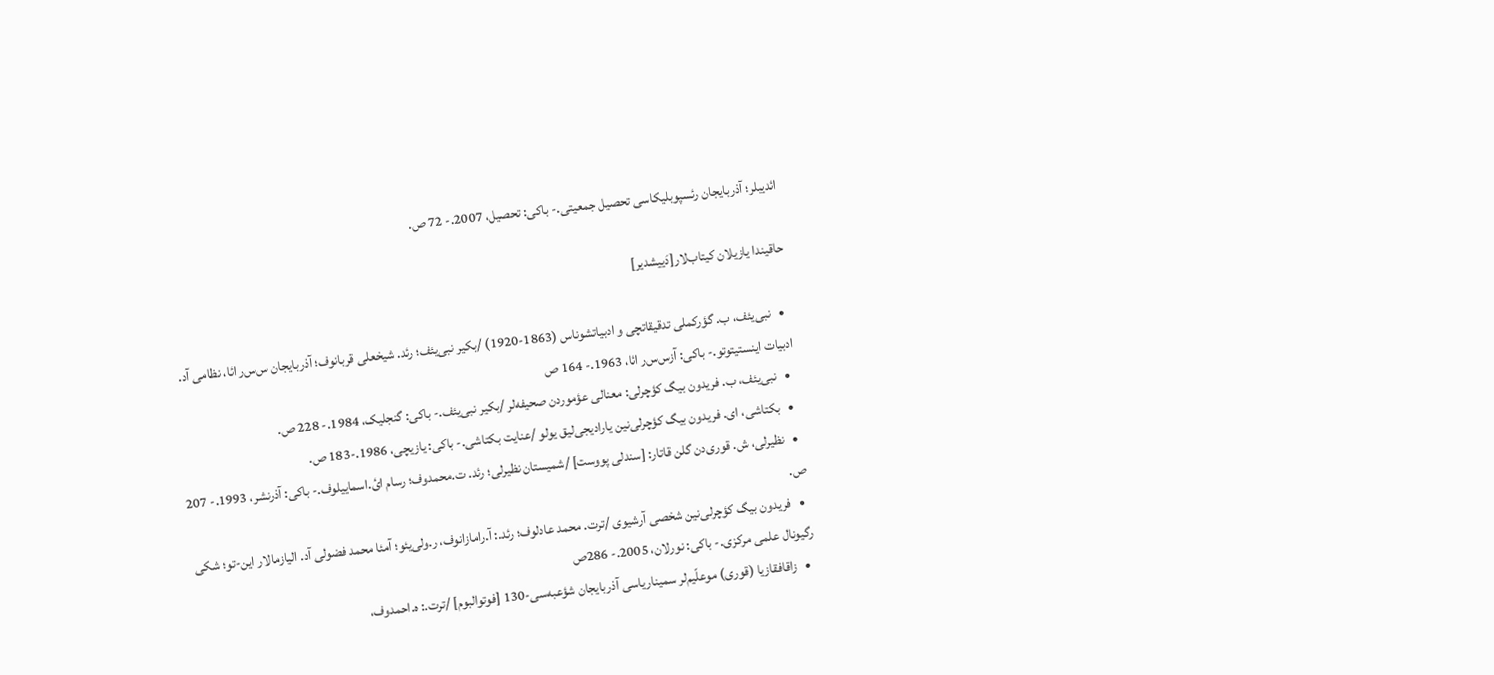ائدیبلر؛ آذربایجان رئسپوبلیکاسی تحصیل جمعیتی.- باکی: تحصیل، 2007.- 72 ص.

حاقیندا یازیلان کیتاب‌لار[دَییشدیر]

  •   نبی‌یئف، ب. گؤرکملی تدقیقاتچی و ادبیاتشوناس (1863-1920) /بکیر نبی‌یئف؛ رئد. شیخعلی قربانوف؛ آذربایجان س‌س‌ر ائا، نظامی آد. ادبیات اینستیتوتو.- باکی: آزس‌س‌ر ائا، 1963.- 164 ص
  •   نبی‌یئف، ب. فریدون بیگ کؤچرلی: معنالی عؤموردن صحیفه‌لر /بکیر نبی‌یئف.- باکی: گنجلیک، 1984.- 228 ص.
  •   بکتاشی، ای. فریدون بیگ کؤچرلی‌نین یارادیجی‌لیق یولو /عنایت بکتاشی.- باکی: یازیچی، 1986.-183 ص.
  •   نظیرلی، ش. قوری‌دن گلن قاتار: [سندلی پووست] /شمیستان نظیرلی؛ رئد. ت.محمدوف؛ رسام ائ.اسماییلوف.- باکی: آذرنشر، 1993.- 207 ص.
  •   فریدون بیگ کؤچرلی‌نین شخصی آرشیوی /ترت. محمد عادلوف؛ رئد.: آ.رامازانوف، ر.ولی‌یئو؛ آمئا محمد فضولی آد. الیازمالار این-تو؛ شکی رگیونال علمی مرکزی.- باکی: نورلان، 2005.- 286ص
  •   زاقافقازیا (قوری) موعلّیم‌لر سمیناریاسی آذربایجان شؤعبه‌سی-130 [فوتوالبوم] /ترت.: ه.احمدوف،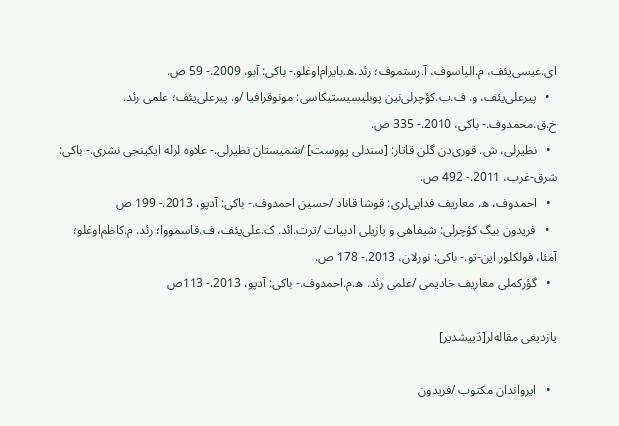ای.عیسی‌یئف، م.الیاسوف، آ.رستموف؛ رئد.ه.بایرام‌اوغلو.- باکی: آبو، 2009.- 59 ص.
  •   پیرعلی‌یئف، و. ف.ب.کؤچرلی‌نین پوبلیسیستیکاسی: مونوقرافیا /و. پیرعلی‌یئف؛ علمی رئد. خ.ق.محمدوف.- باکی، 2010.- 335 ص.
  •   نظیرلی، ش. قوری‌دن گلن قاتار: [سندلی پووست] /شمیستان نظیرلی.- علاوه لرله ایکینجی نشری.- باکی: شرق-غرب، 2011.- 492 ص.
  •   احمدوف، ه. معاریف فدایی‌لری: قوشا قاناد /حسین‌ احمدوف.- باکی: آدپو، 2013.- 199 ص
  •   فریدون بیگ کؤچرلی: شیفاهی و یازیلی ادبیات /ترت.ائد. ک.علی‌یئف، ف.قاسمووا؛ رئد. م.کاظم‌اوغلو؛ آمئا، فولکلور این-تو.- باکی: نورلان، 2013.- 178 ص.
  •   گؤرکملی معاریف خادیمی /علمی رئد. ه.م.احمدوف.- باکی: آدپو، 2013.- 113ص

یازدیغی مقاله‌لر[دَییشدیر]

  •   ایرواندان مکتوب /فریدون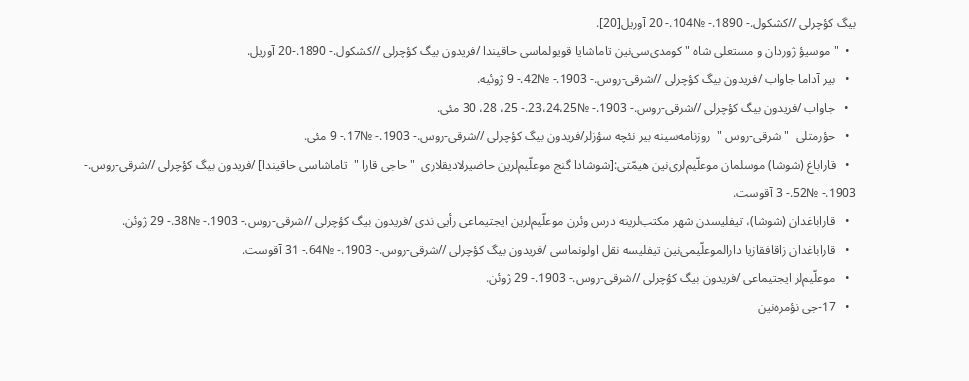بیگ کؤچرلی //کشکول.- 1890.- №104.- 20 آوریل[20].
  •  " موسیؤ ژوردان و مستعلی شاه " کومدی‌سی‌نین تاماشایا قویولماسی حاقیندا /فریدون بیگ کؤچرلی //کشکول.- 1890.-20 آوریل.
  •   بیر آداما جاواب /فریدون بیگ کؤچرلی //شرقی-روس.- 1903.- №42.- 9 ژوئیه.
  •   جاواب /فریدون بیگ کؤچرلی //شرقی-روس.- 1903.- №23،24،25.- 25، 28، 30 مئی.
  •   حؤرمتلی  " شرقی-روس "  روزنامه‌سینه بیر نئچه سؤزلر/فریدون بیگ کؤچرلی //شرقی-روس.- 1903.- №17.- 9 مئی.
  •   قاراباغ (شوشا) موسلمان موعلّیم‌لری‌نین هیمّتی:[شوشادا گنج موعلّیم‌لرین حاضیرلادیقلاری  " حاجی قارا "  تاماشاسی حاقیندا] /فریدون بیگ کؤچرلی //شرقی-روس.- 1903.- №52.- 3 آقوست.
  •   قاراباغدان (شوشا)، تیفلیسدن شهر مکتب‌لرینه درس وئرن موعلّیم‌لرین ایجتیماعی رأیی ندی /فریدون بیگ کؤچرلی //شرقی-روس.- 1903.- №38.- 29 ژوئن.
  •   قاراباغدان زاقافقازیا دارالموعلّیمی‌نین تیفلیسه نقل اولونماسی /فریدون بیگ کؤچرلی //شرقی-روس.- 1903.- №64.- 31 آقوست.
  •   موعلّیم‌لر ایجتیماعی /فریدون بیگ کؤچرلی //شرقی-روس.- 1903.- 29 ژوئن.
  •   17-جی نؤمره‌نین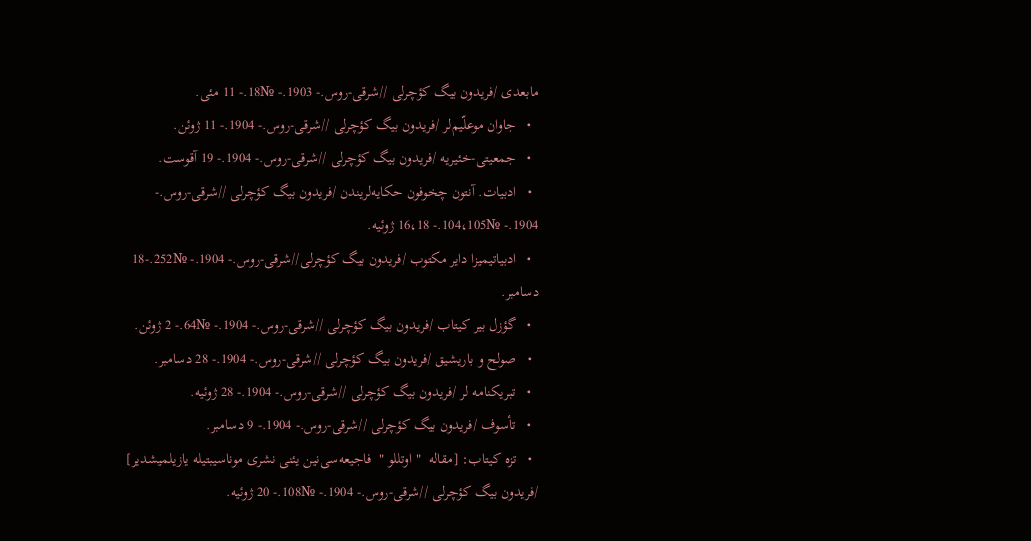مابعدی /فریدون بیگ کؤچرلی //شرقی-روس.- 1903.- №18.- 11 مئی.
  •   جاوان موعلّیم‌لر /فریدون بیگ کؤچرلی //شرقی-روس.- 1904.- 11 ژوئن.
  •   جمعیتی-خئیریه /فریدون بیگ کؤچرلی //شرقی-روس.- 1904.- 19 آقوست.
  •   ادبیات. آنتون چخوفون حکایه‌‌لریندن /فریدون بیگ کؤچرلی //شرقی-روس.- 1904.- №104،105.- 16،18 ژوئیه.
  •   ادبیاتیمیزا دایر مکتوب /فریدون بیگ کؤچرلی//شرقی-روس.- 1904.- №252.-18 دسامبر.
  •   گؤزل بیر کیتاب /فریدون بیگ کؤچرلی //شرقی-روس.- 1904.- №64.- 2 ژوئن.
  •   صولح و باریشیق /فریدون بیگ کؤچرلی //شرقی-روس.- 1904.- 28 دسامبر.
  •   تبریکنامه لر /فریدون بیگ کؤچرلی //شرقی-روس.- 1904.- 28 ژوئیه.
  •   تأسوف /فریدون بیگ کؤچرلی //شرقی-روس.- 1904.- 9 دسامبر.
  •   تزه کیتاب: [مقاله  " اوتللو "  فاجیعه‌سی‌نین یئنی نشری موناسیبتیله یازیلمیشدیر] /فریدون بیگ کؤچرلی //شرقی-روس.- 1904.- №108.- 20 ژوئیه.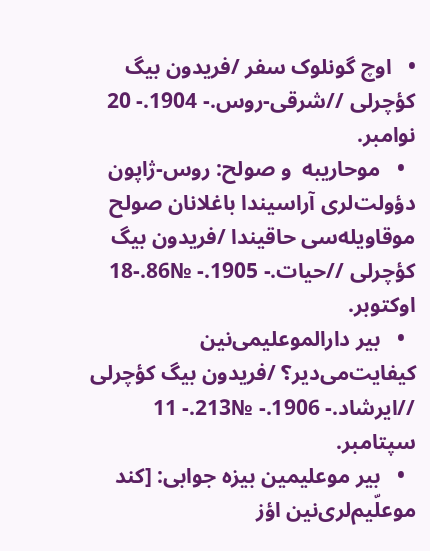•   اوچ گونلوک سفر /فریدون بیگ کؤچرلی //شرقی-روس.- 1904.- 20 نوامبر.
  •   موحاریبه  و صولح: روس-ژاپون دؤولت‌لری آراسیندا باغلانان صولح موقاویله‌سی حاقیندا /فریدون بیگ کؤچرلی //حیات.- 1905.- №86.-18 اوکتوبر.
  •   بیر دارالموعلیمی‌نین کیفایت‌می‌دیر؟ /فریدون بیگ کؤچرلی //ایرشاد.- 1906.- №213.- 11 سپتامبر.
  •   بیر موعلیمین بیزه جوابی: [کند موعلّیم‌لری‌نین اؤز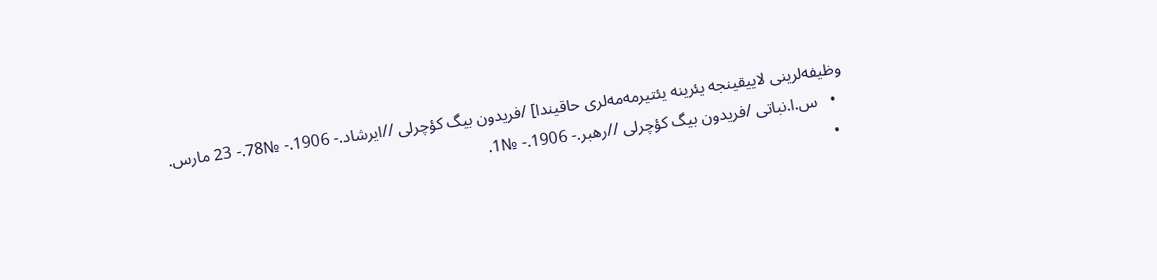وظیفه‌لرینی لاییقینجه یئرینه یئتیرمه‌مه‌لری حاقیندا] /فریدون بیگ کؤچرلی //ایرشاد.- 1906.- №78.- 23 مارس.
  •   س.ا.نباتی /فریدون بیگ کؤچرلی //رهبر.- 1906.- №1.
  •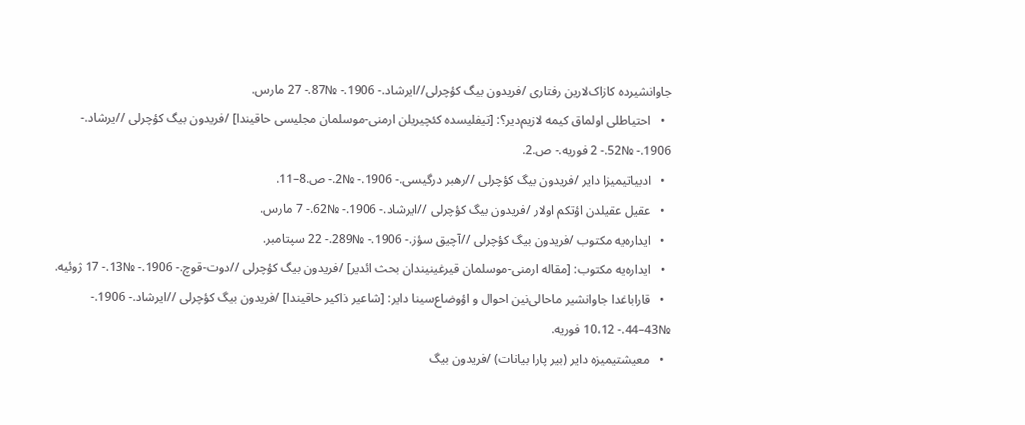جاوانشیرده کازاک‌لارین رفتاری /فریدون بیگ کؤچرلی//ایرشاد.- 1906.- №87.- 27 مارس.
  •   احتیاطلی اولماق کیمه لازیم‌دیر؟: [تیفلیسده کئچیریلن ارمنی-موسلمان مجلیسی حاقیندا] /فریدون بیگ کؤچرلی //یرشاد.- 1906.- №52.- 2 فوریه.- ص.2.
  •   ادبیاتیمیزا دایر /فریدون بیگ کؤچرلی //رهبر درگیسی‌.- 1906.- №2.- ص.8–11.
  •   عقیل عقیلدن اؤتکم اولار /فریدون بیگ کؤچرلی //ایرشاد.- 1906.- №62.- 7 مارس.
  •   ایداره‌یه مکتوب /فریدون بیگ کؤچرلی //آچیق سؤز.- 1906.- №289.- 22 سپتامبر.
  •   ایداره‌یه مکتوب: [مقاله ارمنی-موسلمان قیرغینیندان بحث ائدیر] /فریدون بیگ کؤچرلی //دوت-قوچ.- 1906.- №13.- 17 ژوئیه.
  •   قاراباغدا جاوانشیر ماحالی‌نین احوال و اؤوضاع‌سینا دایر: [شاعیر ذاکیر حاقیندا] /فریدون بیگ کؤچرلی //ایرشاد.- 1906.- №43–44.- 10،12 فوریه.
  •   معیشتیمیزه دایر (بیر پارا بیانات) /فریدون بیگ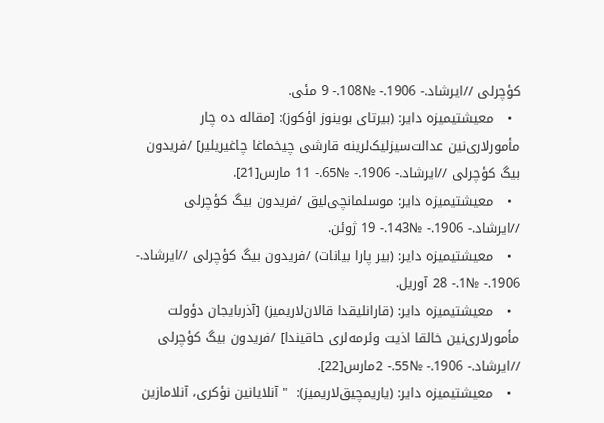کؤچرلی //ایرشاد.- 1906.- №108.- 9 مئی.
  •   معیشتیمیزه دایر: (بیرتای بوینوز اؤکوز): [مقاله ده چار مأمورلاری‌نین عدالت‌سیزلیک‌لرینه قارشی چیخماغا چاغیریلیر] /فریدون بیگ کؤچرلی //ایرشاد.- 1906.- №65.- 11 مارس[21].
  •   معیشتیمیزه دایر: موسلمانچی‌لیق /فریدون بیگ کؤچرلی //ایرشاد.- 1906.- №143.- 19 ژوئن.
  •   معیشتیمیزه دایر: (بیر پارا بیانات) /فریدون بیگ کؤچرلی //ایرشاد.- 1906.- №1.- 28 آوریل.
  •   معیشتیمیزه دایر: (قارانلیقدا قالان‌لاریمیز) [آذربایجان دؤولت مأمورلاری‌نین خالقا اذیت وئرمه‌لری حاقیندا] /فریدون بیگ کؤچرلی //ایرشاد.- 1906.- №55.- 2مارس[22].
  •   معیشتیمیزه دایر: (یاریمچیق‌لاریمیز):  " آنلایانین نؤکری، آنلامازین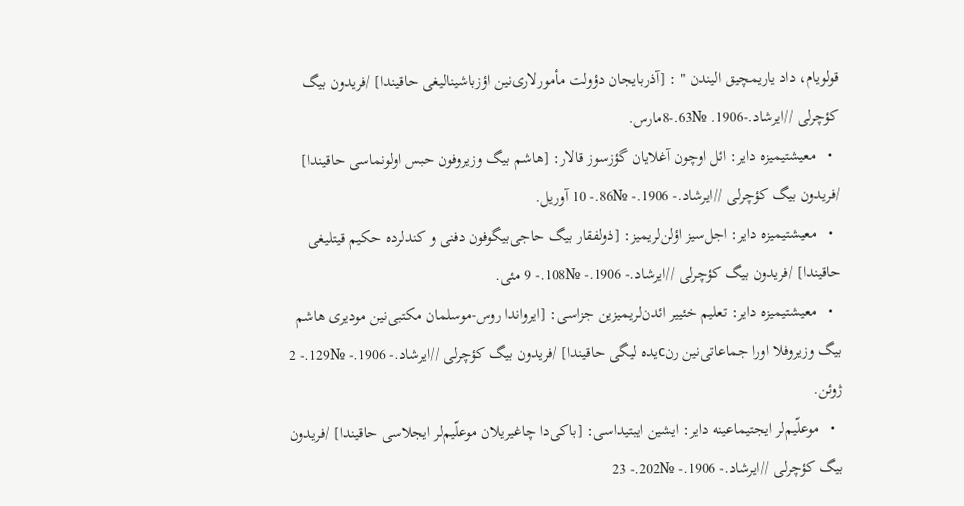قولویام، داد یاریمچیق الیندن " : [آذربایجان دؤولت مأمورلاری‌نین اؤزباشینالیغی حاقیندا] /فریدون بیگ کؤچرلی //ایرشاد.-1906. №63.-8مارس.
  •   معیشتیمیزه دایر: ائل اوچون آغلایان گؤزسوز قالار: [هاشم بیگ وزیروفون حبس اولونماسی حاقیندا] /فریدون بیگ کؤچرلی //ایرشاد.- 1906.- №86.- 10 آوریل.
  •   معیشتیمیزه دایر: اجل‌سیز اؤلن‌لریمیز: [ذولفقار بیگ حاجی‌بیگوفون دفنی و کندلرده حکیم قیتلیغی حاقیندا] /فریدون بیگ کؤچرلی //ایرشاد.- 1906.- №108.- 9 مئی.
  •   معیشتیمیزه دایر: تعلیم خئییر ائدن‌لریمیزین جزاسی: [ایرواندا روس-موسلمان مکتبی‌نین مودیری هاشم بیگ وزیروفلا اورا جماعاتی‌نین رنсیده لیگی حاقیندا] /فریدون بیگ کؤچرلی //ایرشاد.- 1906.- №129.- 2 ژوئن.
  •   موعلّیم‌لر ایجتیماعینه دایر: ایشین ایبتیداسی: [باکی‌دا چاغیریلان موعلّیم‌لر ایجلاسی حاقیندا] /فریدون بیگ کؤچرلی //ایرشاد.- 1906.- №202.- 23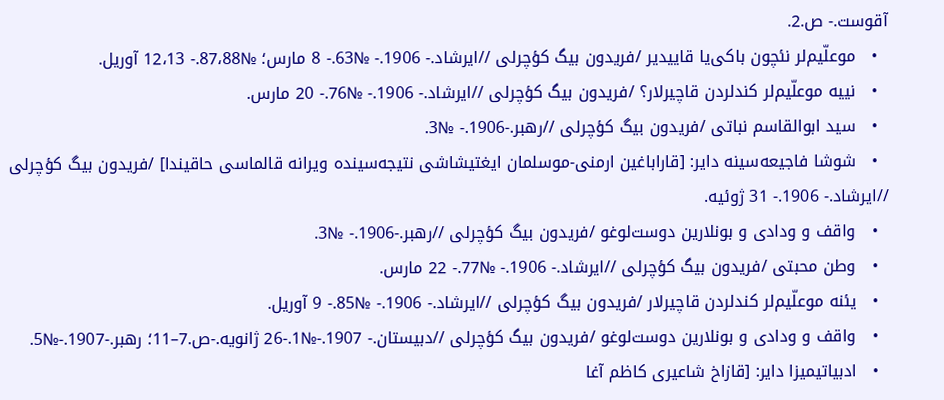آقوست.- ص.2.
  •   موعلّیم‌لر نئچون باکی‌یا قاییدیر /فریدون بیگ کؤچرلی //ایرشاد.- 1906.- №63.- 8 مارس؛ №87،88.- 12،13 آوریل.
  •   نییه موعلّیم‌لر کندلردن قاچیرلار؟ /فریدون بیگ کؤچرلی //ایرشاد.- 1906.- №76.- 20 مارس.
  •   سید ابوالقاسم نباتی /فریدون بیگ کؤچرلی //رهبر.-1906.- №3.
  •   شوشا فاجیعه‌سینه دایر: [قاراباغین ارمنی-موسلمان ایغتیشاشی نتیجه‌سینده ویرانه قالماسی حاقیندا] /فریدون بیگ کؤچرلی //ایرشاد.- 1906.- 31 ژوئیه.
  •   واقف و ودادی و بونلارین دوست‌لوغو /فریدون بیگ کؤچرلی //رهبر.-1906.- №3.
  •   وطن محبتی /فریدون بیگ کؤچرلی //ایرشاد.- 1906.- №77.- 22 مارس.
  •   یئنه موعلّیم‌لر کندلردن قاچیرلار /فریدون بیگ کؤچرلی //ایرشاد.- 1906.- №85.- 9 آوریل.
  •   واقف و ودادی و بونلارین دوست‌لوغو /فریدون بیگ کؤچرلی //دبیستان.- 1907.-№1.-26 ژانویه.-ص.7–11؛ رهبر.-1907.-№5.
  •   ادبیاتیمیزا دایر: [قازاخ شاعیری کاظم آغا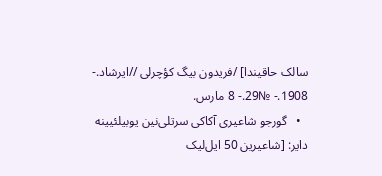سالک حاقیندا] /فریدون بیگ کؤچرلی //ایرشاد.- 1908.- №29.- 8 مارس.
  •   گورجو شاعیری آکاکی سرتلی‌نین یوبیلئیینه دایر: [شاعیرین 50 ایل‌لیک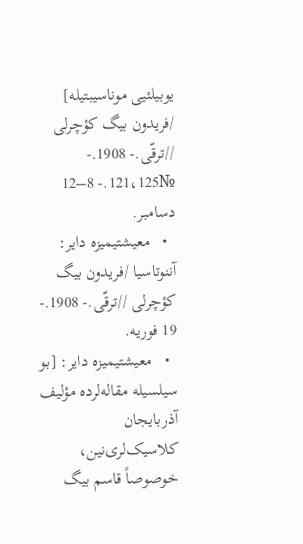یوبیلئیی موناسیبتیله] /فریدون بیگ کؤچرلی //ترقّی.- 1908.- №121،125.- 8–12 دسامبر.
  •   معیشتیمیزه دایر: آننوتاسیا /فریدون بیگ کؤچرلی //ترقّی.- 1908.- 19 فوریه.
  •   معیشتیمیزه دایر: [بو سیلسیله مقاله‌لرده مؤلیف آذربایجان کلاسیک‌لری‌نین، خوصوصاً قاسم بیگ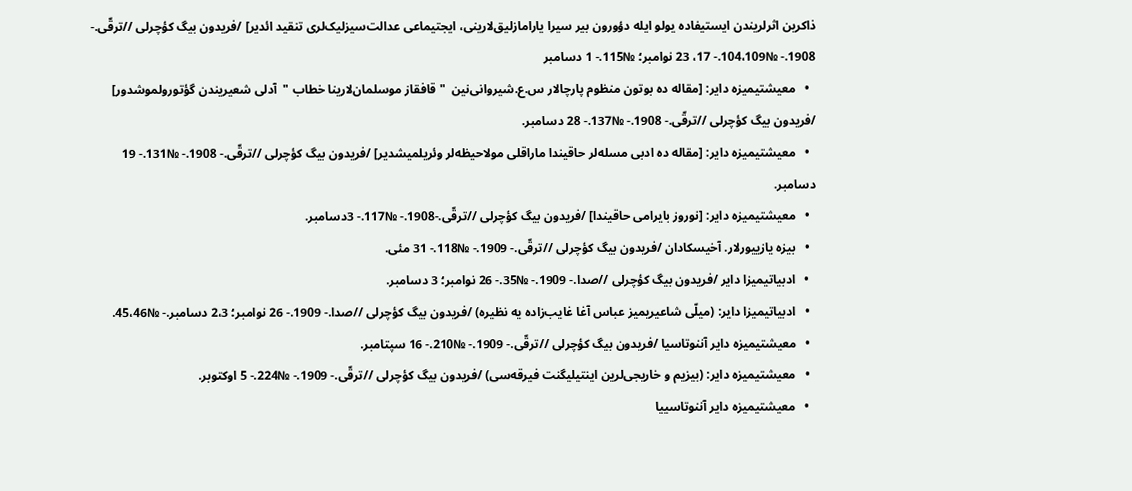ذاکرین اثرلریندن ایستیفاده یولو ایله دؤورون بیر سیرا یارامازلیق‌لارینی، ایجتیماعی عدالت‌سیزلیک‌لری تنقید ائدیر] /فریدون بیگ کؤچرلی //ترقّی.- 1908.- №104،109.- 17، 23 نوامبر؛ №115.- 1 دسامبر
  •   معیشتیمیزه دایر: [مقاله ده بوتون منظوم پارچالار س.ع.شیروانی‌نین  " قافقاز موسلمان‌لارینا خطاب "  آدلی شعیریندن گؤتورولموشدور] /فریدون بیگ کؤچرلی //ترقّی.- 1908.- №137.- 28 دسامبر.
  •   معیشتیمیزه دایر: [مقاله ده ادبی مسله‌لر حاقیندا ماراقلی مولاحیظه‌لر وئریلمیشدیر] /فریدون بیگ کؤچرلی //ترقّی.- 1908.- №131.- 19 دسامبر.
  •   معیشتیمیزه دایر: [نوروز بایرامی حاقیندا] /فریدون بیگ کؤچرلی //ترقّی.-1908.- №117.- 3دسامبر.
  •   بیزه یازییورلار. آخیسکادان /فریدون بیگ کؤچرلی //ترقّی.- 1909.- №118.- 31 مئی.
  •   ادبیاتیمیزا دایر /فریدون بیگ کؤچرلی //صدا.- 1909.- №35.- 26 نوامبر؛ 3 دسامبر.
  •   ادبیاتیمیزا دایر: (میلّی شاعیریمیز عباس آغا غایب‌زاده یه نظیره) /فریدون بیگ کؤچرلی //صدا.- 1909.- 26 نوامبر؛ 2،3 دسامبر.- №45،46.
  •   معیشتیمیزه دایر آننوتاسیا /فریدون بیگ کؤچرلی //ترقّی.- 1909.- №210.- 16 سپتامبر.
  •   معیشتیمیزه دایر: (بیزیم و خاریجی‌لرین اینتیلیگنت فیرقه‌سی) /فریدون بیگ کؤچرلی //ترقّی.- 1909.- №224.- 5 اوکتوبر.
  •   معیشتیمیزه دایر آننوتاسییا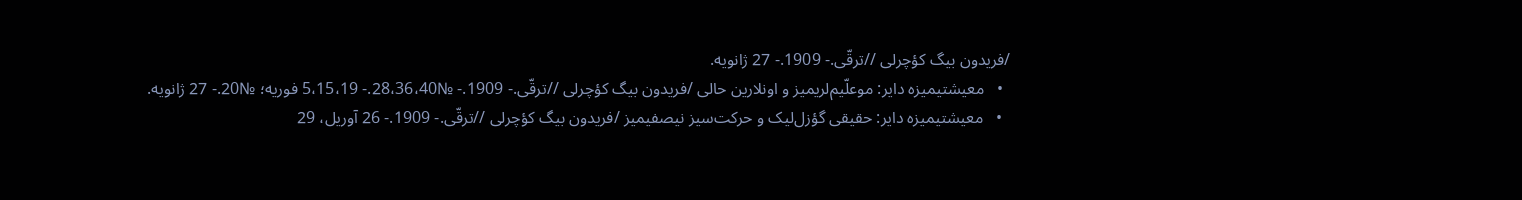/فریدون بیگ کؤچرلی //ترقّی.- 1909.- 27 ژانویه.
  •   معیشتیمیزه دایر: موعلّیم‌لریمیز و اونلارین حالی /فریدون بیگ کؤچرلی //ترقّی.- 1909.- №28،36،40.- 5،15،19 فوریه؛ №20.- 27 ژانویه.
  •   معیشتیمیزه دایر: حقیقی گؤزل‌لیک و حرکت‌سیز نیصفیمیز /فریدون بیگ کؤچرلی //ترقّی.- 1909.- 26 آوریل، 29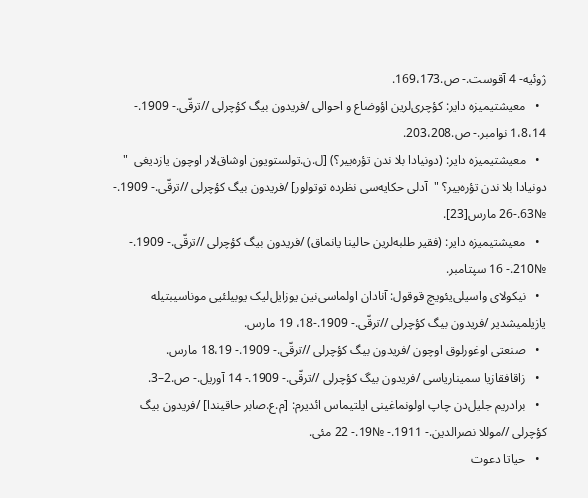ژوئیه- 4 آقوست.- ص.169،173.
  •   معیشتیمیزه دایر: کؤچری‌لرین اؤوضاع و احوالی /فریدون بیگ کؤچرلی //ترقّی.- 1909.- 1،8،14 نوامبر.- ص.203،208.
  •   معیشتیمیزه دایر: (دونیادا بلا ندن تؤره‌ییر؟) [ل.ن.تولستویون اوشاق‌لار اوچون یازدیغی  " دونیادا بلا ندن تؤره‌ییر؟ "  آدلی حکایه‌سی نظرده توتولور] /فریدون بیگ کؤچرلی //ترقّی.- 1909.- №63.-26 مارس[23].
  •   معیشتیمیزه دایر: (فقیر طلبه‌لرین حالینا یانماق) /فریدون بیگ کؤچرلی //ترقّی.- 1909.- №210.- 16 سپتامبر.
  •   نیکولای واسیلی‌یئویچ قوقول: آنادان اولماسی‌نین یوزایل‌لیک یوبیلئیی موناسیبتیله یازیلمیشدیر /فریدون بیگ کؤچرلی //ترقّی.- 1909.-18، 19 مارس.
  •   صنعتی اوغورلوق اوچون /فریدون بیگ کؤچرلی //ترقّی.- 1909.- 18،19 مارس.
  •   زاقافقازیا سمیناریاسی /فریدون بیگ کؤچرلی //ترقّی.- 1909.- 14 آوریل.- ص.2–3.
  •   برادریم جلیل‌دن چاپ اولونماغینی ایلتیماس ائدیرم: [م.ع.صابر حاقیندا] /فریدون بیگ کؤچرلی //موللا نصرالدین.- 1911.- №19.- 22 مئی.
  •   حیاتا دعوت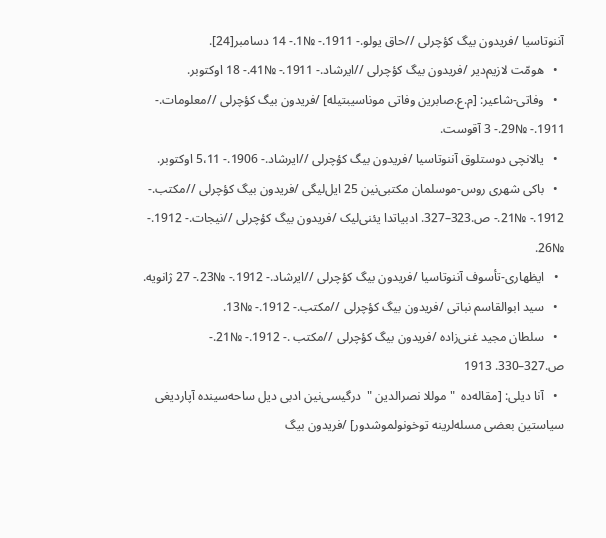آننوتاسیا /فریدون بیگ کؤچرلی //حاق یولو.- 1911.- №1.- 14 دسامبر[24].
  •   هومّت لازیم‌دیر /فریدون بیگ کؤچرلی //ایرشاد.- 1911.- №41.- 18 اوکتوبر.
  •   وفاتی-شاعیر: [م.ع.صابرین وفاتی موناسیبتیله] /فریدون بیگ کؤچرلی //معلومات.- 1911.- №29.- 3 آقوست.
  •   یالانچی دوستلوق آننوتاسیا /فریدون بیگ کؤچرلی //ایرشاد.- 1906.- 5،11 اوکتوبر.
  •   باکی شهری روس-موسلمان مکتبی‌نین 25 ایل‌لیگی /فریدون بیگ کؤچرلی //مکتب.- 1912.- №21.- ص.323–327. ادبیاتدا یئنی‌لیک /فریدون بیگ کؤچرلی //نیجات.- 1912.- №26.
  •   ایظهاری-تأسوف آننوتاسیا /فریدون بیگ کؤچرلی //ایرشاد.- 1912.- №23.- 27 ژانویه.
  •   سید ابوالقاسم نباتی /فریدون بیگ کؤچرلی //مکتب.- 1912.- №13.
  •   سلطان مجید غنی‌زاده /فریدون بیگ کؤچرلی //مکتب .- 1912.- №21.- ص.327–330. 1913
  •   آنا دیلی: [مقاله‌ده  " موللا نصرالدین "  درگیسی‌‌نین ادبی دیل ساحه‌سینده آپاردیغی سیاستین بعضی مسله‌لرینه توخونولموشدور] /فریدون بیگ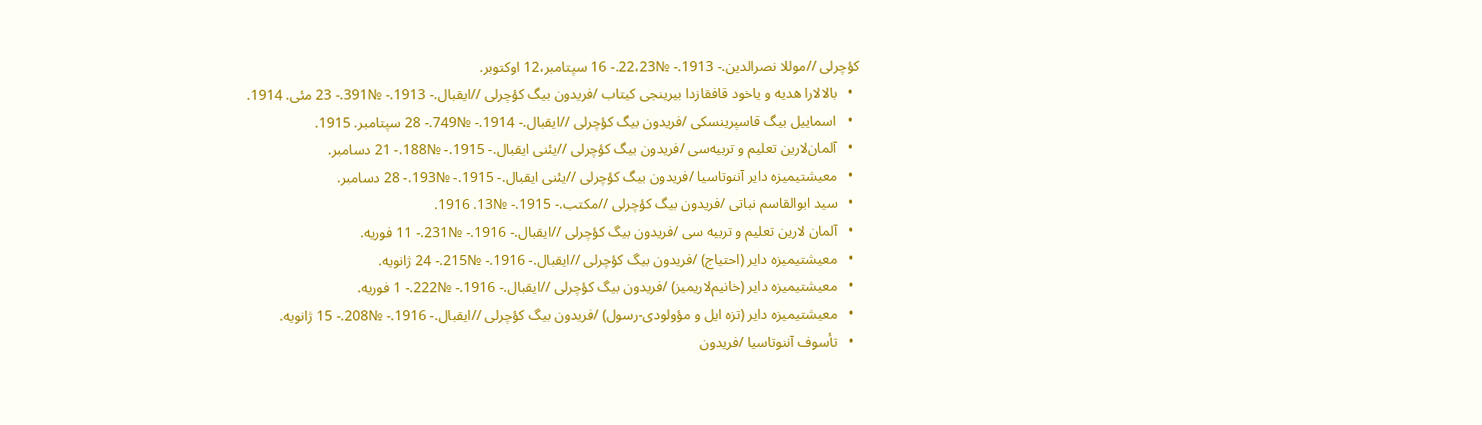کؤچرلی //موللا نصرالدین.- 1913.- №22،23.- 16 سپتامبر،12 اوکتوبر.
  •   بالالارا هدیه و یاخود قافقازدا بیرینجی کیتاب /فریدون بیگ کؤچرلی //ایقبال.- 1913.- №391.- 23 مئی. 1914.
  •   اسماییل بیگ قاسپرینسکی /فریدون بیگ کؤچرلی //ایقبال.- 1914.- №749.- 28 سپتامبر. 1915.
  •   آلمان‌لارین تعلیم و تربیه‌سی /فریدون بیگ کؤچرلی //یئنی ایقبال.- 1915.- №188.- 21 دسامبر.
  •   معیشتیمیزه دایر آننوتاسیا /فریدون بیگ کؤچرلی //یئنی ایقبال.- 1915.- №193.- 28 دسامبر.
  •   سید ابوالقاسم نباتی /فریدون بیگ کؤچرلی //مکتب.- 1915.- №13. 1916.
  •   آلمان لارین تعلیم و تربیه سی /فریدون بیگ کؤچرلی //ایقبال.- 1916.- №231.- 11 فوریه.
  •   معیشتیمیزه دایر (احتیاج) /فریدون بیگ کؤچرلی //ایقبال.- 1916.- №215.- 24 ژانویه.
  •   معیشتیمیزه دایر (خانیم‌لاریمیز) /فریدون بیگ کؤچرلی //ایقبال.- 1916.- №222.- 1 فوریه.
  •   معیشتیمیزه دایر (تزه ایل و مؤولودی-رسول) /فریدون بیگ کؤچرلی //ایقبال.- 1916.- №208.- 15 ژانویه.
  •   تأسوف آننوتاسیا /فریدون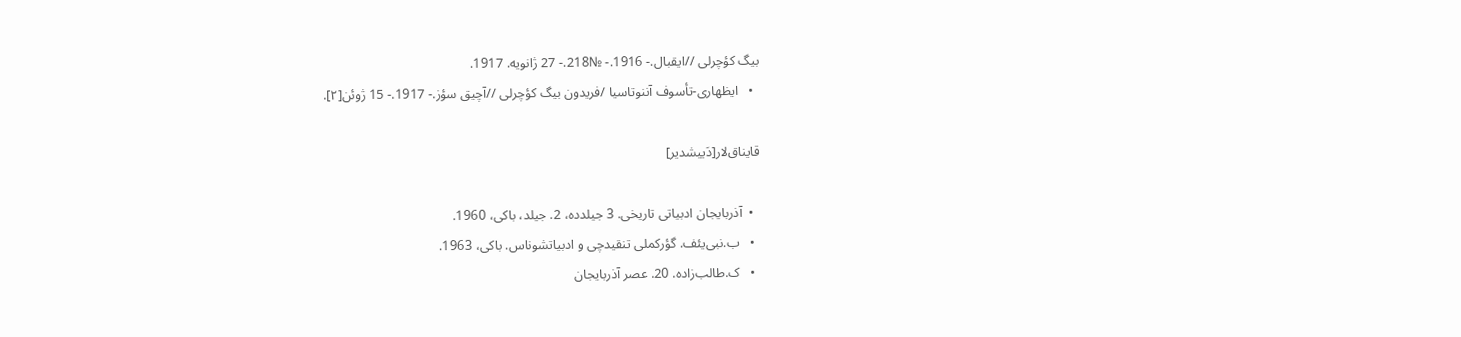بیگ کؤچرلی //ایقبال.- 1916.- №218.- 27 ژانویه. 1917.
  •   ایظهاری-تأسوف آننوتاسیا /فریدون بیگ کؤچرلی //آچیق سؤز.- 1917.- 15 ژوئن[۲].

قایناق‌لار[دَییشدیر]

  •  آذربایجان ادبیاتی تاریخی. 3 جیلدده، 2. جیلد، باکی، 1960.
  •   ب.نبی‌یئف. گؤرکملی تنقیدچی و ادبیاتشوناس. باکی، 1963.
  •   ک.طالب‌زاده. 20. عصر آذربایجان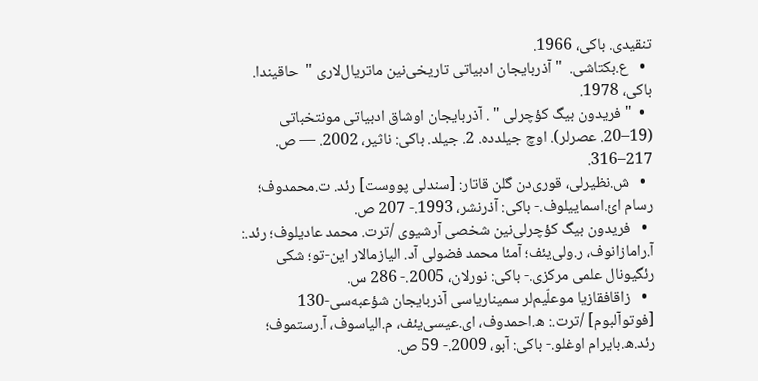تنقیدی. باکی، 1966.
  •   ع.بکتاشی.  " آذربایجان ادبیاتی تاریخی‌نین ماتریال‌لاری "  حاقیندا. باکی، 1978.
  •  " فریدون بیگ کؤچرلی " . آذربایجان اوشاق ادبیاتی مونتخباتی (19–20. عصرلر). اوچ جیلدده. 2. جیلد. باکی: ناثیر، 2002. — ص. 217–316.
  •   ش.نظیرلی، قوری‌دن گلن قاتار: [سندلی پووست] رئد. ت.محمدوف؛ رسام ائ.اسماییلوف.- باکی: آذرنشر، 1993.- 207 ص.
  •   فریدون بیگ کؤچرلی‌نین شخصی آرشیوی /ترت. محمد عادیلوف؛ رئد.: آ.رامازانوف، ر.ولی‌یئف؛ آمئا محمد فضولی آد. الیازمالار این-تو؛ شکی رئگیونال علمی مرکزی.- باکی: نورلان، 2005.- 286 س.
  •   زاقافقازیا موعلّیم‌لر سمیناریاسی آذربایجان شؤعبه‌سی-130 [فوتوآلبوم] /ترت.: ه.احمدوف، ای.عیسی‌یئف، م.الیاسوف، آ.رستموف؛ رئد.ه.بایرام اوغلو.- باکی: آبو، 2009.- 59 ص.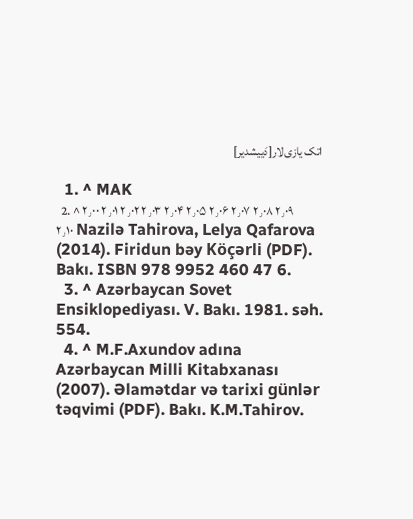اتک یازی‌لار[دَییشدیر]

  1. ^ MAK
  2. ^ ۲٫۰۰ ۲٫۰۱ ۲٫۰۲ ۲٫۰۳ ۲٫۰۴ ۲٫۰۵ ۲٫۰۶ ۲٫۰۷ ۲٫۰۸ ۲٫۰۹ ۲٫۱۰ Nazilə Tahirova, Lelya Qafarova (2014). Firidun bəy Köçərli (PDF). Bakı. ISBN 978 9952 460 47 6.
  3. ^ Azərbaycan Sovet Ensiklopediyası. V. Bakı. 1981. səh. 554.
  4. ^ M.F.Axundov adına Azərbaycan Milli Kitabxanası (2007). Əlamətdar və tarixi günlər təqvimi (PDF). Bakı. K.M.Tahirov.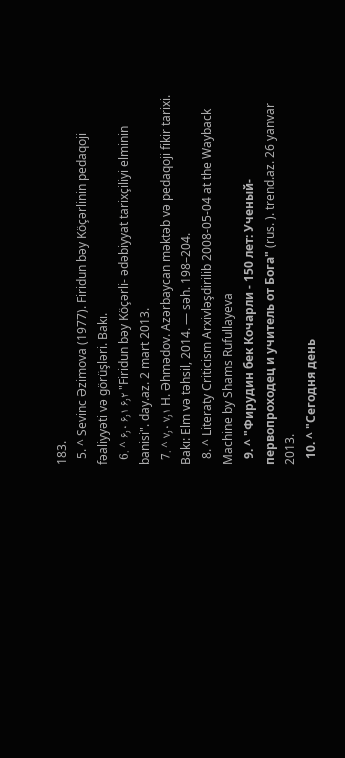183.
  5. ^ Sevinc Əzimova (1977). Firidun bəy Köçərlinin pedaqoji fəaliyyəti və görüşləri. Bakı.
  6. ^ ۶٫۰ ۶٫۱ ۶٫۲ "Firidun bəy Köçərli- ədəbiyyat tarixçiliyi elminin banisi". day.az. 2 mart 2013.
  7. ^ ۷٫۰ ۷٫۱ H. Əhmədov. Azərbaycan məktəb və pedaqoji fikir tarixi. Bakı: Elm və təhsil, 2014. — səh. 198–204.
  8. ^ Literaty Criticism Arxivləşdirilib 2008-05-04 at the Wayback Machine by Shams Rufullayeva
  9. ^ "Фирудин бек Кочарли - 150 лет: Ученый-первопроходец и учитель от Бога" (rus. ). trend.az. 26 yanvar 2013.
  10. ^ "Сегодня день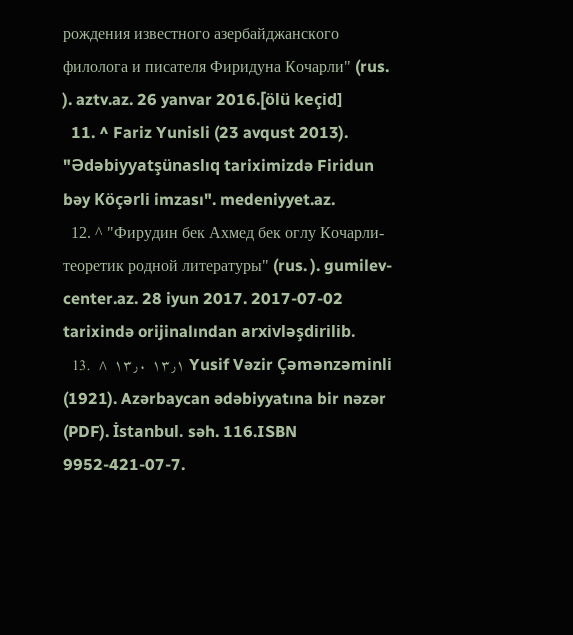рождения известного азербайджанского филолога и писателя Фиридуна Кочарли" (rus. ). aztv.az. 26 yanvar 2016.[ölü keçid]
  11. ^ Fariz Yunisli (23 avqust 2013). "Ədəbiyyatşünaslıq tariximizdə Firidun bəy Köçərli imzası". medeniyyet.az.
  12. ^ "Фирудин бек Ахмед бек оглу Кочарли-теоретик родной литературы" (rus. ). gumilev-center.az. 28 iyun 2017. 2017-07-02 tarixində orijinalından arxivləşdirilib.
  13. ^ ۱۳٫۰ ۱۳٫۱ Yusif Vəzir Çəmənzəminli (1921). Azərbaycan ədəbiyyatına bir nəzər (PDF). İstanbul. səh. 116.ISBN 9952-421-07-7.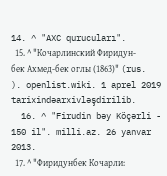14. ^ "AXC qurucuları".
  15. ^ "Кочарлинский Фиридун-бек Ахмед-бек оглы (1863)" (rus. ). openlist.wiki. 1 aprel 2019 tarixindəarxivləşdirilib.
  16. ^ "Firudin bəy Köçərli - 150 il". milli.az. 26 yanvar 2013.
  17. ^ "Фиридунбек Кочарли: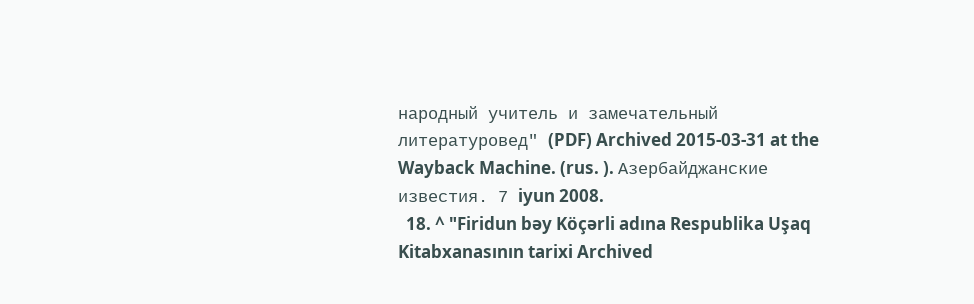народный учитель и замечательный литературовед" (PDF) Archived 2015-03-31 at the Wayback Machine. (rus. ). Азербайджанские известия. 7 iyun 2008.
  18. ^ "Firidun bəy Köçərli adına Respublika Uşaq Kitabxanasının tarixi Archived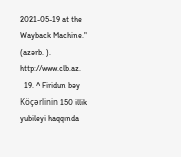2021-05-19 at the Wayback Machine." (azərb. ). http://www.clb.az.
  19. ^ Firidun bəy Köçərlinin 150 illik yubileyi haqqında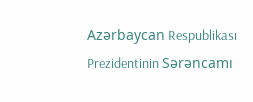Azərbaycan Respublikası Prezidentinin Sərəncamı